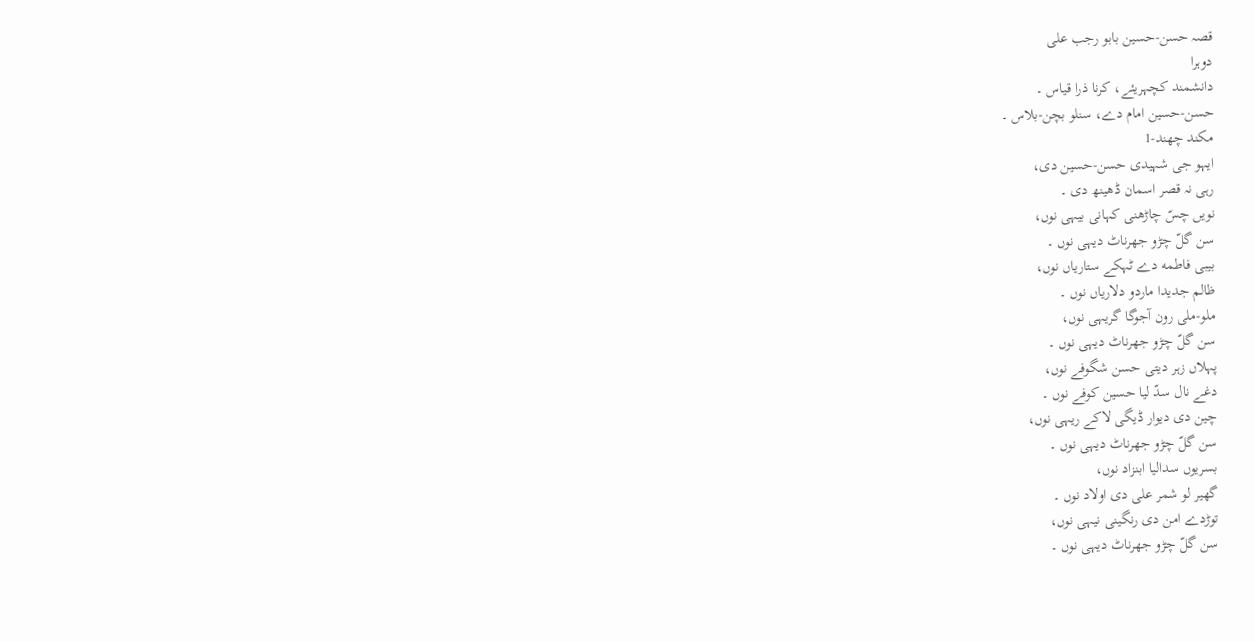قصہ حسن-حسین بابو رجب علی
دوہرا
دانشمند کچہریئے، کرنا ذرا قیاس ۔
حسن-حسین امام دے، سنلو بچن-بلاس ۔
مکند چھند-1
ایہو جی شہیدی حسن-حسین دی،
رہی نہ قصر اسمان ڈھینھ دی ۔
نویں چسّ چاڑھنی کہانی بیہی نوں،
سن گلّ چڑو جھرناٹ دیہی نوں ۔
بیبی فاطمه دے ٹہکے ستاریاں نوں،
ظالم جدیدا ماردو دلاریاں نوں ۔
ملو-ملی رون آجوگا گریہی نوں،
سن گلّ چڑو جھرناٹ دیہی نوں ۔
پہلاں زہر دیتی حسن شگوفے نوں،
دغے نال سدّ لیا حسین کوفے نوں ۔
چین دی دیوار ڈیگی لاکے ریہی نوں،
سن گلّ چڑو جھرناٹ دیہی نوں ۔
بسریوں سدالیا ابنزاد نوں،
گھیر لو شمر علی دی اولاد نوں ۔
توڑدے امن دی رنگینی نیہی نوں،
سن گلّ چڑو جھرناٹ دیہی نوں ۔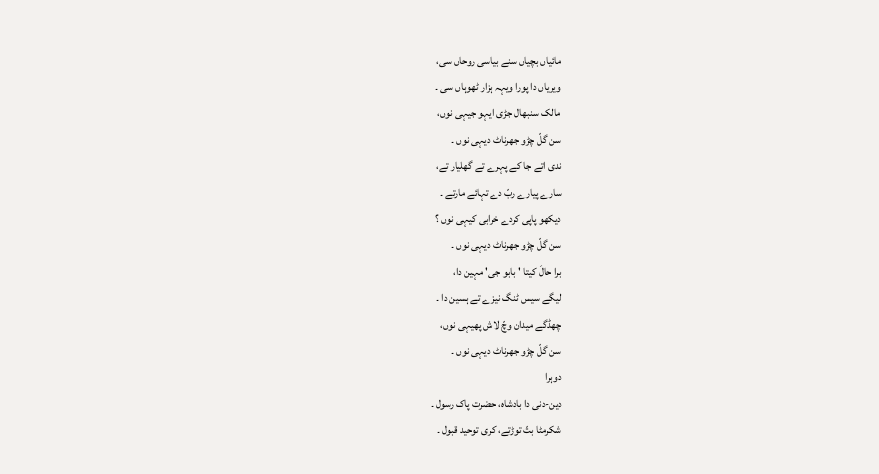مائیاں بچیاں سنے بیاسی روحاں سی،
ویریاں دا پورا ویہہ ہزار ٹھوہاں سی ۔
مالک سنبھال جڑی ایہو جیہی نوں،
سن گلّ چڑو جھرناٹ دیہی نوں ۔
ندی اتے جا کے پہرے تے گھلیار تے،
سارے پیارے ربّ دے تہائے مارتے ۔
دیکھو پاپی کردے خرابی کیہی نوں ؟
سن گلّ چڑو جھرناٹ دیہی نوں ۔
برا حالَ کیتا 'بابو جی' مہین دا،
لیگے سیس ٹنگ نیزے تے ہسین دا ۔
چھڈگے میدان وچّ لاش پھیہی نوں،
سن گلّ چڑو جھرناٹ دیہی نوں ۔
دوہرا
دین-دنی دا بادشاہ، حضرت پاک رسول ۔
شکرمٹا بتّ توڑتے، کری توحید قبول ۔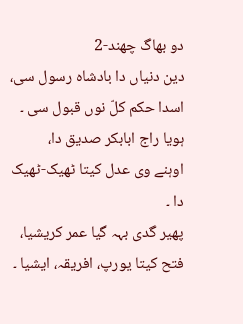دو بھاگ چھند-2
دین دنیاں دا بادشاہ رسول سی،
اسدا حکم کلّ نوں قبول سی ۔
ہویا راج ابابکر صدیق دا،
اوہنے وی عدل کیتا ٹھیک-ٹھیک دا ۔
پھیر گدی بہہ گیا عمر کریشیا،
فتح کیتا یورپ، افریقہ، ایشیا ۔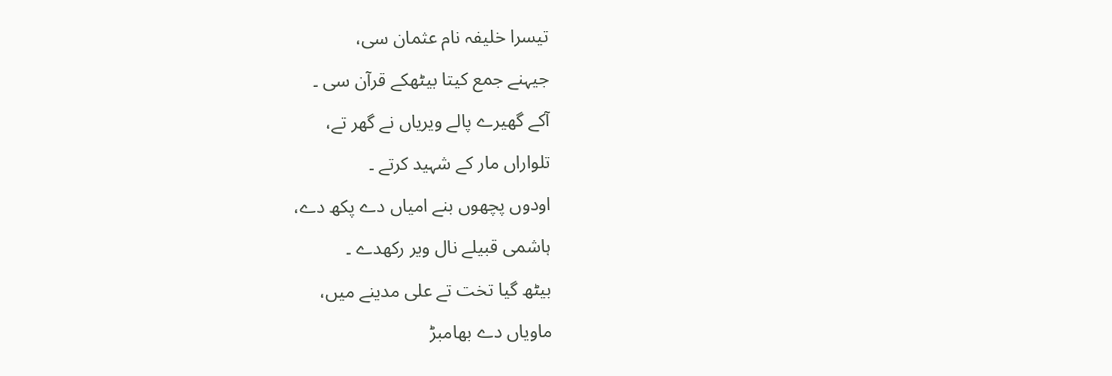تیسرا خلیفہ نام عثمان سی،
جیہنے جمع کیتا بیٹھکے قرآن سی ۔
آکے گھیرے پالے ویریاں نے گھر تے،
تلواراں مار کے شہید کرتے ۔
اودوں پچھوں بنے امیاں دے پکھ دے،
ہاشمی قبیلے نال ویر رکھدے ۔
بیٹھ گیا تخت تے علی مدینے میں،
ماویاں دے بھامبڑ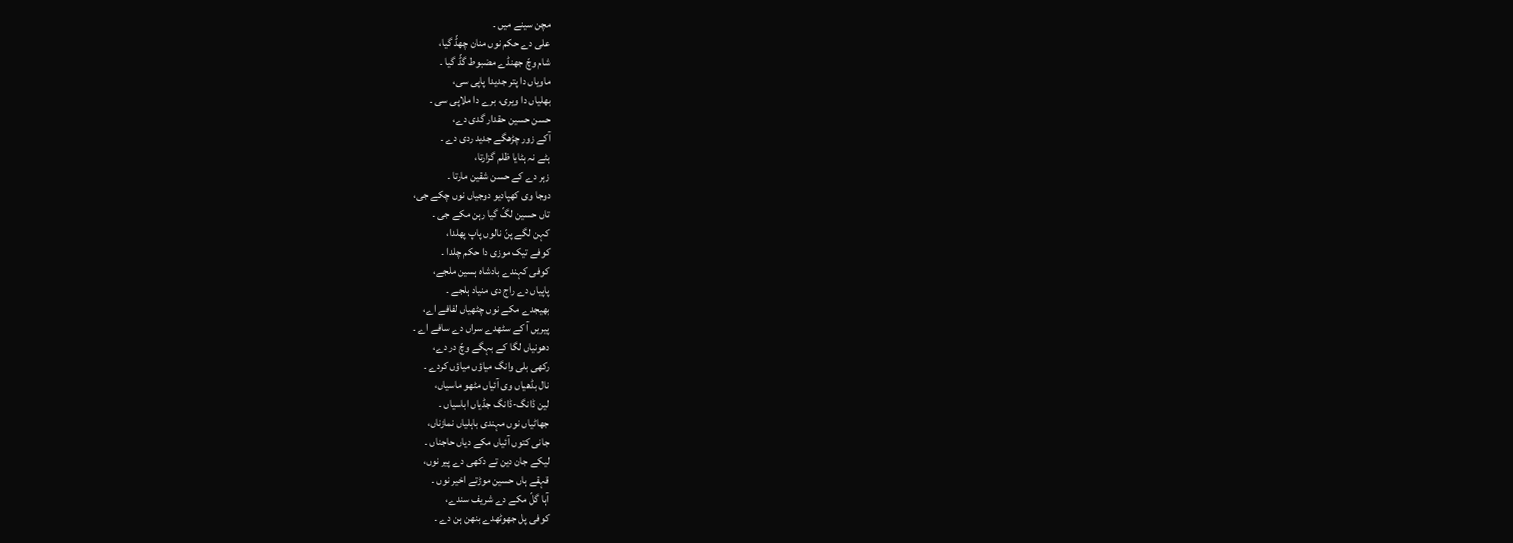مچن سینے میں ۔
علی دے حکم نوں منان چھڈّ گیا،
شام وچّ جھنڈے مضبوط گڈّ گیا ۔
ماویاں دا پتر جدیدا پاپی سی،
بھلیاں دا ویری، برے دا ملاپی سی ۔
حسن حسین حقدار گدی دے،
آکے زور چڑھگے جدید ردی دے ۔
ہٹے نہ ہٹایا ظلم گزارتا،
زہر دے کے حسن شقین مارتا ۔
دوجا وی کھپادیو دوجیاں نوں چکے جی،
تاں حسین لگّ گیا رہن مکے جی ۔
کہن لگے پنّ نالوں پاپ پھلدا،
کوفے تیک موزی دا حکم چلدا ۔
کوفی کہندے بادشاہ ہسین ملجے،
پاپیاں دے راج دی منیاد ہلجے ۔
بھیجدے مکے نوں چٹھیاں لفافے اے،
پیریں آ کے سٹھدے سراں دے سافے اے ۔
دھونیاں لگا کے بہگے وچّ در دے،
رکھی بلی وانگ میاؤں میاؤں کردے ۔
نال بڈھیاں وی آئیاں مٹھو ماسیاں،
لین ڈانگ-ڈانگ جڈیاں اباسیاں ۔
جھاٹیاں نوں مہندی باہلیاں نمازناں،
جانی کتوں آئیاں مکے دیاں حاجناں ۔
لیکے جان دین تے دکھی دے پیر نوں،
قہقے ہاں حسین موڑتے اخیر نوں ۔
آہا گلّ مکے دے شریف سندے،
کوفی پل جھوٹھدے بنھن ہن دے ۔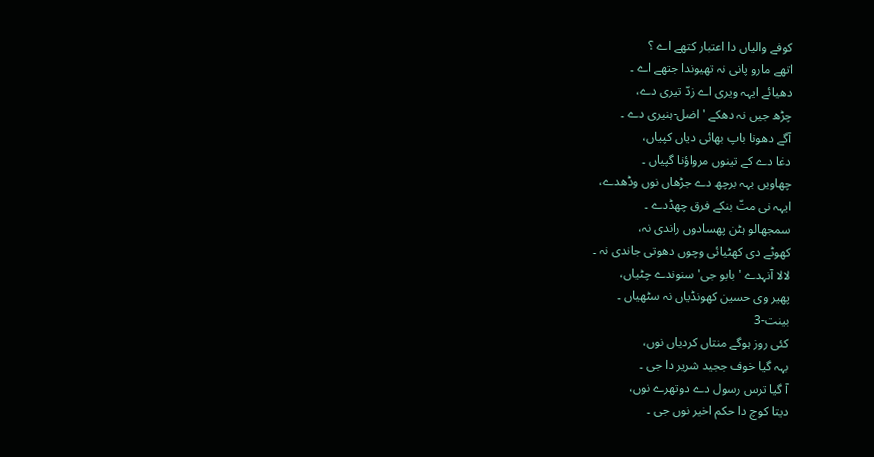کوفے والیاں دا اعتبار کتھے اے ؟
اتھے مارو پانی نہ تھیوندا جتھے اے ۔
دھیائے ایہہ ویری اے زدّ تیری دے،
چڑھ جیں نہ دھکے 'اضل-ہنیری دے ۔
آگے دھونا باپ بھائی دیاں کپیاں،
دغا دے کے تینوں مرواؤنا گپیاں ۔
چھاویں بہہ برچھ دے جڑھاں نوں وڈھدے،
ایہہ نی متّ بنکے فرق چھڈدے ۔
سمجھالو ہٹن پھسادوں راندی نہ،
کھوٹے دی کھٹیائی وچوں دھوتی جاندی نہ ۔
لالا آنہدے 'بابو جی' سنوندے چٹیاں،
پھیر وی حسین کھونڈیاں نہ سٹھیاں ۔
بینت-3
کئی روز ہوگے منتاں کردیاں نوں،
بہہ گیا خوف ججید شریر دا جی ۔
آ گیا ترس رسول دے دوتھرے نوں،
دیتا کوچ دا حکم اخیر نوں جی ۔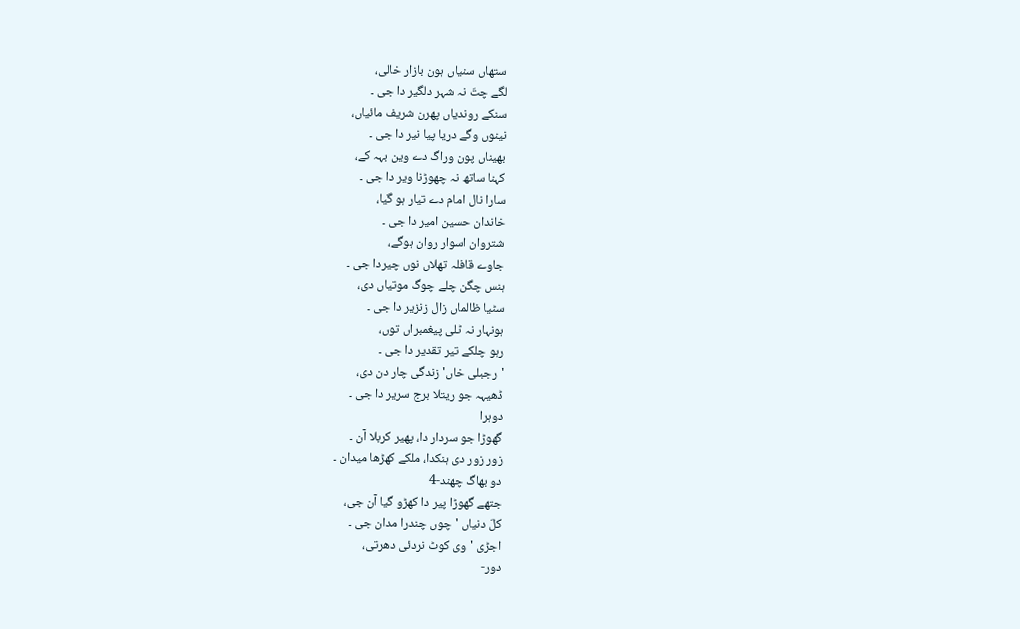ستھاں سنیاں ہون بازار خالی،
لگے چتّ نہ شہر دلگیر دا جی ۔
سنکے روندیاں پھرن شریف مائیاں،
نینوں وگے دریا پیا نیر دا جی ۔
بھیناں پون وراگ دے وین بہہ کے،
کہنا ساتھ نہ چھوڑنا ویر دا جی ۔
سارا نال امام دے تیار ہو گیا،
خاندان حسین امیر دا جی ۔
شتروان اسوار روان ہوگے،
جاوے قافلہ تھلاں نوں چیردا جی ۔
ہنس چگن چلے چوگ موتیاں دی،
سٹیا ظالماں زال زنزیر دا جی ۔
ہونہار نہ ٹلی پیغمبراں توں،
رہو چلکے تیر تقدیر دا جی ۔
'رجبلی خاں' زندگی چار دن دی،
ڈھیہہ جو ریتلا برج سریر دا جی ۔
دوہرا
گھوڑا جو سردار دا، پھیر کربلا آن ۔
زور زور دی ہنکدا، ملکے کھڑھا میدان ۔
دو بھاگ چھند-4
جتھے گھوڑا پیر دا کھڑو گیا آن جی،
کلّ دنیاں 'چوں چندرا مدان جی ۔
اجڑی 'وی کوٹ نردئی دھرتی،
دور-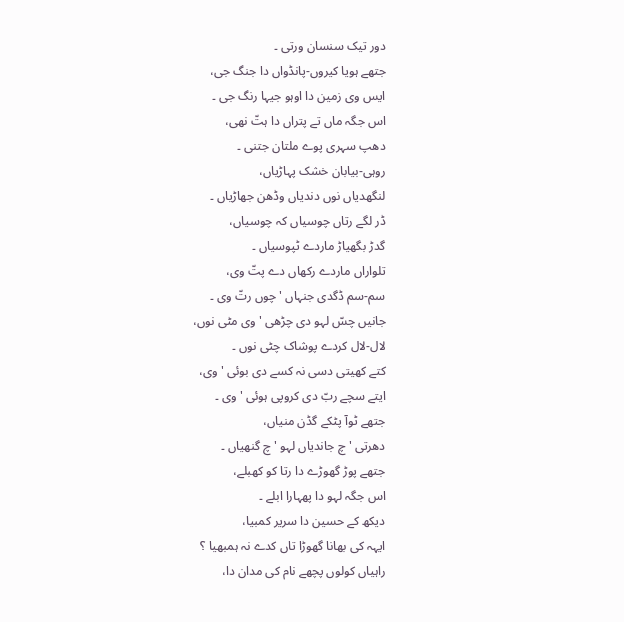دور تیک سنسان ورتی ۔
جتھے ہویا کیروں-پانڈواں دا جنگ جی،
ایس وی زمین دا اوہو جیہا رنگ جی ۔
اس جگہ ماں تے پتراں دا ہتّ نھی،
دھپ سہری پوے ملتان جتنی ۔
روہی-بیابان خشک پہاڑیاں،
لنگھدیاں نوں دندیاں وڈھن جھاڑیاں ۔
ڈر لگے رتاں چوسیاں کہ چوسیاں،
گدڑ بگھیاڑ ماردے ٹپوسیاں ۔
تلواراں ماردے رکھاں دے پتّ وی،
سم-سم ڈگدی جنہاں 'چوں رتّ وی ۔
جانیں چسّ لہو دی چڑھی 'وی مٹی نوں،
لال-لال کردے پوشاک چٹی نوں ۔
کتے کھیتی دسی نہ کسے دی بوئی 'وی،
ایتے سچے ربّ دی کروپی ہوئی 'وی ۔
جتھے ٹوآ پٹکے گڈن منیاں،
دھرتی 'چ جاندیاں لہو 'چ گنھیاں ۔
جتھے پوڑ گھوڑے دا رتا کو کھبلے،
اس جگہ لہو دا پھہارا ابلے ۔
دیکھ کے حسین دا سریر کمبیا،
ایہہ کی بھانا گھوڑا تاں کدے نہ ہمبھیا ؟
راہیاں کولوں پچھے نام کی مدان دا،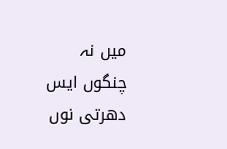میں نہ چنگوں ایس دھرتی نوں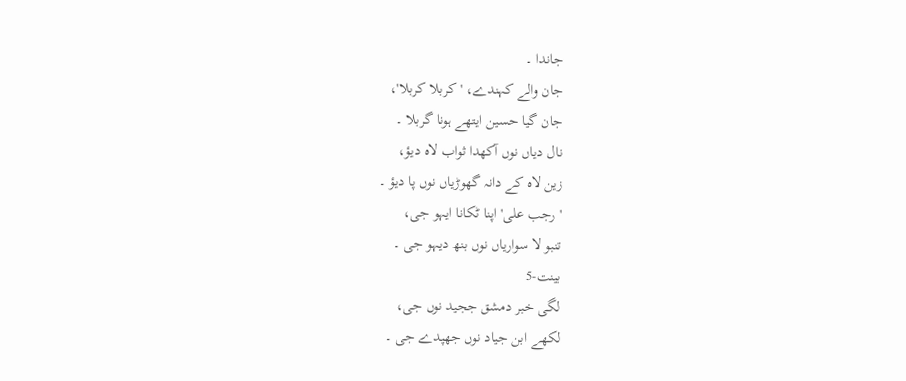جاندا ۔
جان والے کہندے، 'کربلا کربلا'،
جان گیا حسین ایتھے ہونا گربلا ۔
نال دیاں نوں آکھدا ثواب لاہ دیؤ،
زین لاہ کے دانہ گھوڑیاں نوں پا دیؤ ۔
'رجب علی' اپنا ٹکانا ایہو جی،
تنبو لا سواریاں نوں بنھ دیہو جی ۔
بینت-5
لگی خبر دمشق ججید نوں جی،
لکھے ابن جیاد نوں جھپدے جی ۔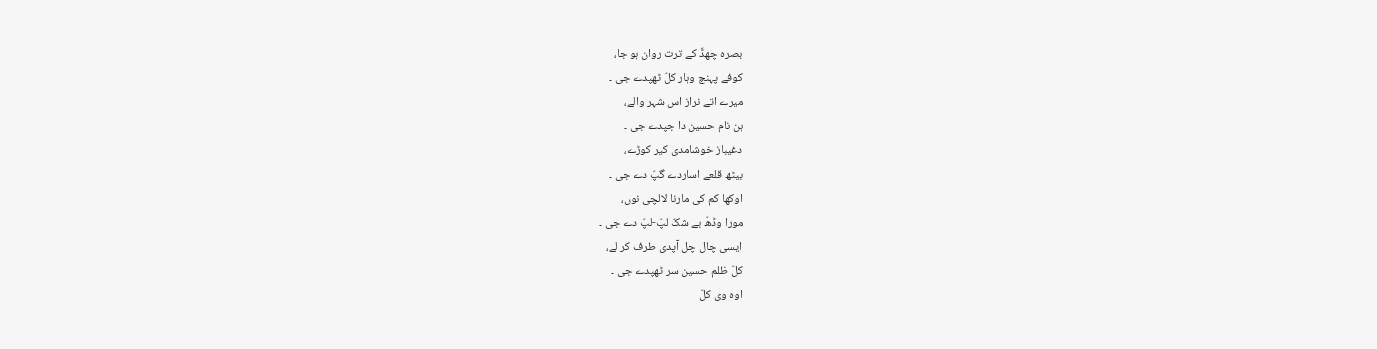بصرہ چھڈّ کے ترت روان ہو جا،
کوفے پہنچ وہار کلّ ٹھپدے جی ۔
میرے اتے نراز اس شہر والے،
ہن نام حسین دا جپدے جی ۔
دغیباز خوشامدی کیر کوڑے،
بیٹھ قلعے اساردے گپّ دے جی ۔
اوکھا کم کی مارنا لالچی نوں،
مورا وڈھّ بے شکّ لپّ-لپّ دے جی ۔
ایسی چال چل آپدی طرف کر لے،
کلّ ظلم حسین سر ٹھپدے جی ۔
اوہ وی کلّ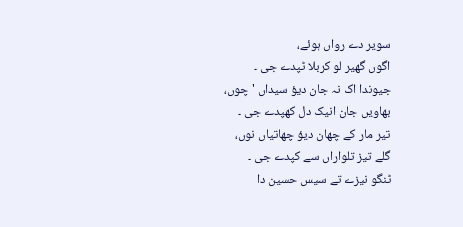سویر دے رواں ہوئے،
اگوں گھیر لو کربلا ٹپدے جی ۔
جیوندا اک نہ جان دیؤ سیداں 'چوں،
بھاویں جان انیک دل کھپدے جی ۔
تیر مار کے چھان دیؤ چھاتیاں نوں،
گلے تیز تلواراں سے کپدے جی ۔
ٹنگو نیزے تے سیس حسین دا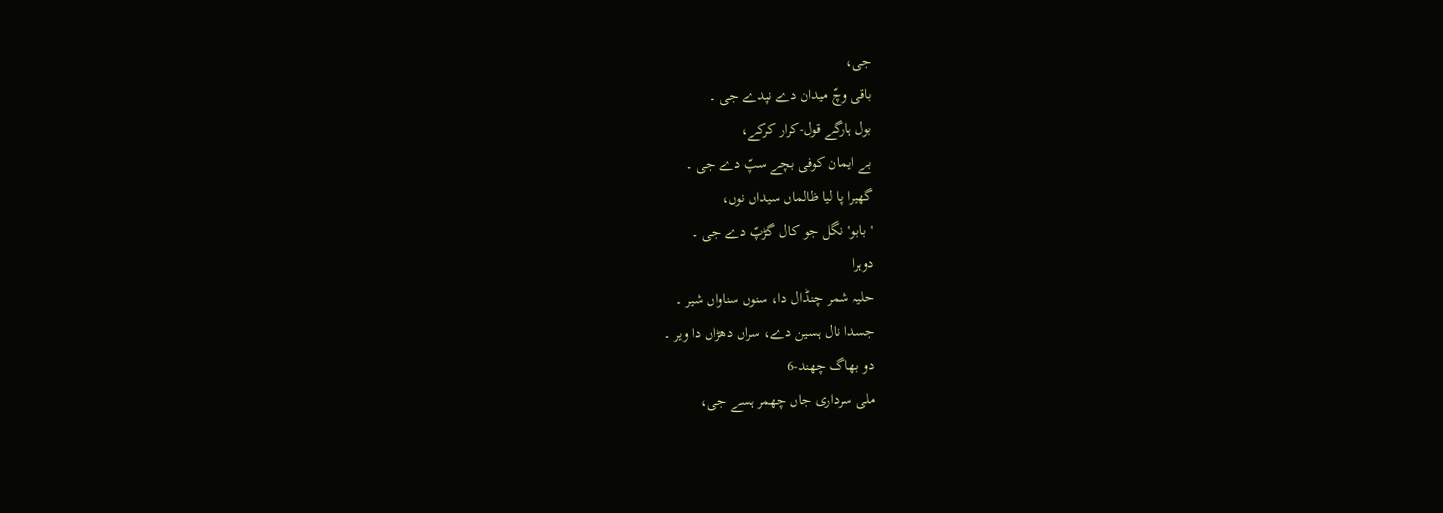جی،
باقی وچّ میدان دے نپدے جی ۔
بول ہارگے قول-کرار کرکے،
بے ایمان کوفی بچے سپّ دے جی ۔
گھیرا پا لیا ظالماں سیداں نوں،
'بابو' نگل جو کال گڑپّ دے جی ۔
دوہرا
حلیہ شمر چنڈال دا، سنوں سناواں شیر ۔
جسدا نال ہسین دے، سراں دھڑاں دا ویر ۔
دو بھاگ چھند-6
ملی سرداری جاں چھمر ہسے جی،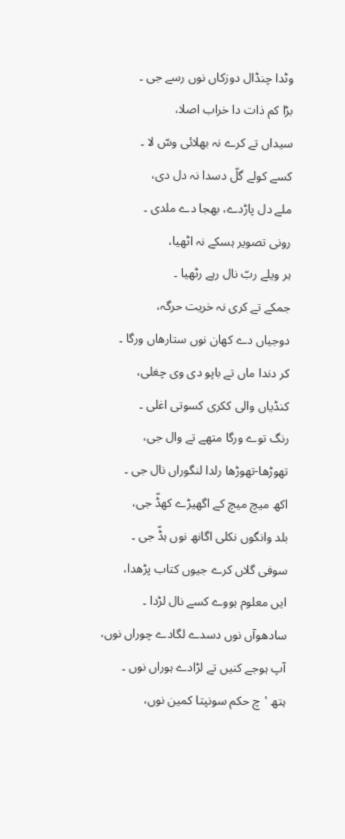وٹدا چنڈال دوزکاں نوں رسے جی ۔
بڑا کم ذات دا خراب اصلا،
سیداں تے کرے نہ بھلائی وسّ لا ۔
کسے کولے گلّ دسدا نہ دل دی،
ملے دل پاڑدے، بھجا دے ملدی ۔
رونی تصویر ہسکے نہ اٹھیا،
ہر ویلے ربّ نال رہے رٹھیا ۔
جمکے تے کری نہ خریت حرگہ،
دوجیاں دے کھان نوں ستارھاں ورگا ۔
کر دندا ماں تے باپو دی وی چغلی،
کنڈیاں والی ککری کسوتی اغلی ۔
رنگ توے ورگا متھے تے وال جی،
تھوڑھا-تھوڑھا رلدا لنگوراں نال جی ۔
اکھ میچ میچ کے اگھیڑے کھڈّ جی،
بلد وانگوں نکلی اگانھ نوں ہڈّ جی ۔
سوفی گلاں کرے جیوں کتاب پڑھدا،
ایں معلوم ہووے کسے نال لڑدا ۔
سادھوآں نوں دسدے لگادے چوراں نوں،
آپ ہوجے کنیں تے لڑادے ہوراں نوں ۔
ہتھ 'چ حکم سونپتا کمین نوں،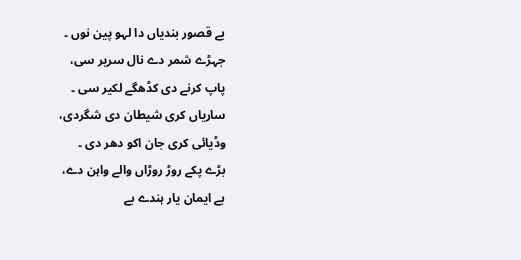بے قصور بندیاں دا لہو پین نوں ۔
جہڑے شمر دے نال سریر سی،
پاپ کرنے دی کڈھگے لکیر سی ۔
ساریاں کری شیطان دی شگردی،
وڈیائی کری جان اکو دھر دی ۔
بڑے پکے روڑ روڑاں والے واہن دے،
بے ایمان یار ہندے بے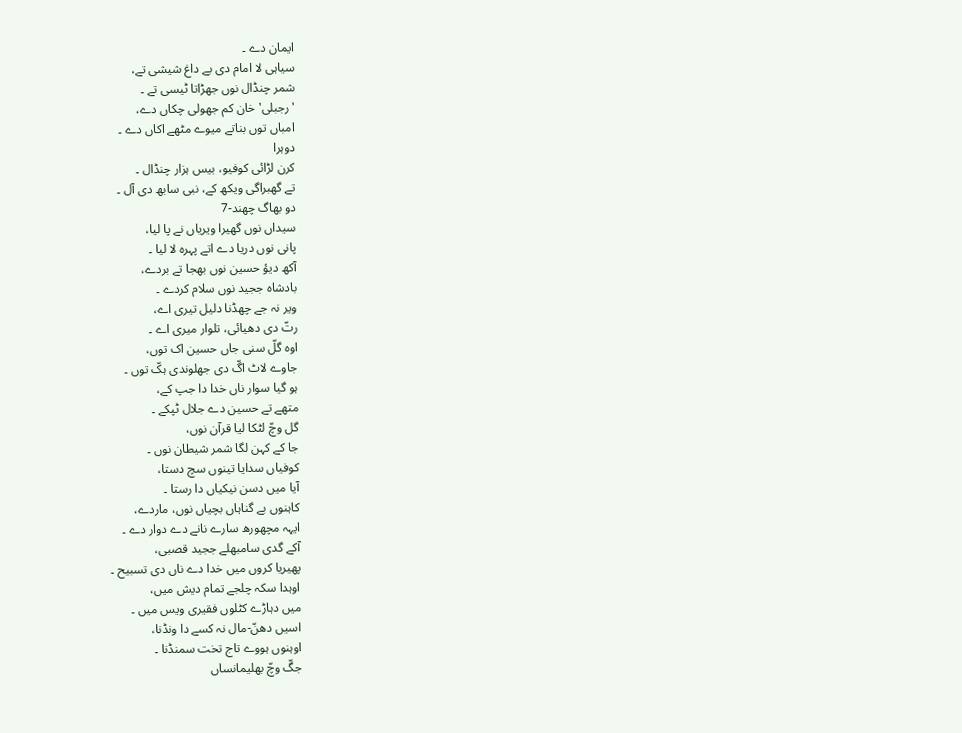ایمان دے ۔
سیاہی لا امام دی بے داغ شیشی تے،
شمر چنڈال نوں جھڑاتا ٹیسی تے ۔
'رجبلی' خان کم جھولی چکاں دے،
امباں توں بناتے میوے مٹھے اکاں دے ۔
دوہرا
کرن لڑائی کوفیو، بیس ہزار چنڈال ۔
تے گھبراگی ویکھ کے، نبی سابھ دی آل ۔
دو بھاگ چھند-7
سیداں نوں گھیرا ویریاں نے پا لیا،
پانی نوں دریا دے اتے پہرہ لا لیا ۔
آکھ دیؤ حسین نوں بھجا تے بردے،
بادشاہ ججید نوں سلام کردے ۔
ویر نہ جے چھڈنا دلیل تیری اے،
رتّ دی دھیائی، تلوار میری اے ۔
اوہ گلّ سنی جاں حسین اک توں،
جاوے لاٹ اگّ دی جھلوندی ہکّ توں ۔
ہو گیا سوار ناں خدا دا جپ کے،
متھے تے حسین دے جلال ٹپکے ۔
گل وچّ لٹکا لیا قرآن نوں،
جا کے کہن لگا شمر شیطان نوں ۔
کوفیاں سدایا تینوں سچ دستا،
آیا میں دسن نیکیاں دا رستا ۔
کاہنوں بے گناہاں بچیاں نوں، ماردے،
ایہہ مچھورھ سارے نانے دے دوار دے ۔
آکے گدی سامبھلے ججید قصبی،
پھیریا کروں میں خدا دے ناں دی تسبیح ۔
اوہدا سکہ چلجے تمام دیش میں،
میں دہاڑے کٹلوں فقیری ویس میں ۔
اسیں دھنّ-مال نہ کسے دا ونڈنا،
اوہنوں ہووے تاج تخت سمنڈنا ۔
جگّ وچّ بھلیمانساں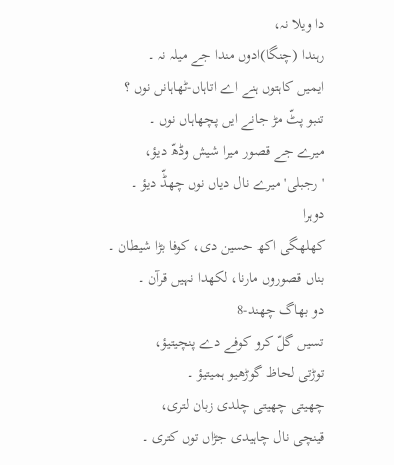دا ویلا نہ،
رہندا (چنگا)ادوں مندا جے میلہ نہ ۔
ایمیں کاہتوں ہنے اے اتاہاں-ٹھاہانں نوں ؟
تنبو پٹّ مڑ جانے ایں پچھاہاں نوں ۔
میرے جے قصور میرا شیش وڈھّ دیؤ،
'رجبلی' میرے نال دیاں نوں چھڈّ دیؤ ۔
دوہرا
کھلھگی اکھ حسین دی، کوفا بڑا شیطان ۔
بناں قصوروں مارنا، لکھدا نہیں قرآن ۔
دو بھاگ چھند-8
تسیں گلّ کرو کوفے دے پنچیتیؤ،
توڑتی لحاظ گوڑھیو ہمیتیؤ ۔
چھیتی چھیتی چلدی زبان لتری،
قینچی نال چاہیدی جڑاں توں کتری ۔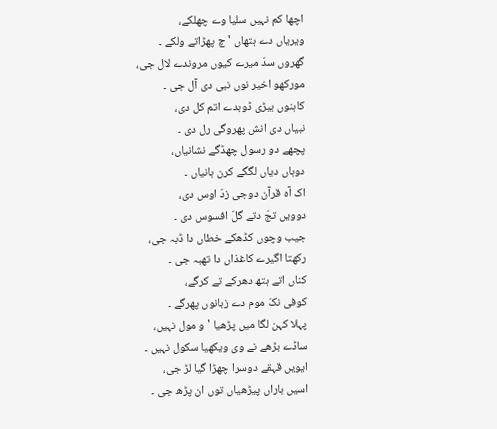اچھا کم نہیں سلیا وے چھلکے،
ویریاں دے ہتھاں 'چ پھڑاتے ولکے ۔
گھروں سدّ میرے کیوں مروندے لال جی،
مورکھو اخیر نوں نبی دی آل جی ۔
کاہنوں بیڑی ڈوبدے اتم کل دی،
نبیاں دی انش پھروگی رل دی ۔
پچھے دو رسول چھڈگے نشانیاں،
دوہاں دیاں لگگے کرن ہانیاں ۔
اک آہ قرآن دوجی زدّ اوس دی،
دوویں تجّ دتے گلّ افسوس دی ۔
جیب وچوں کڈھکے خطاں دا ڈبہ جی،
رکھتا اگیرے کاغذاں دا تھبہ جی ۔
کناں اتے ہتھ دھرکے تے کرگے،
کوفی نکّ موم دے زبانوں پھرگے ۔
پہلا کہن لگا میں پڑھیا 'و مول نہیں،
ساڈے بڑھے نے وی ویکھیا سکول نہیں ۔
ایویں قہقے دوسرا چھڑا گیا لڑ جی،
اسیں باراں پیڑھیاں توں ان پڑھ جی ۔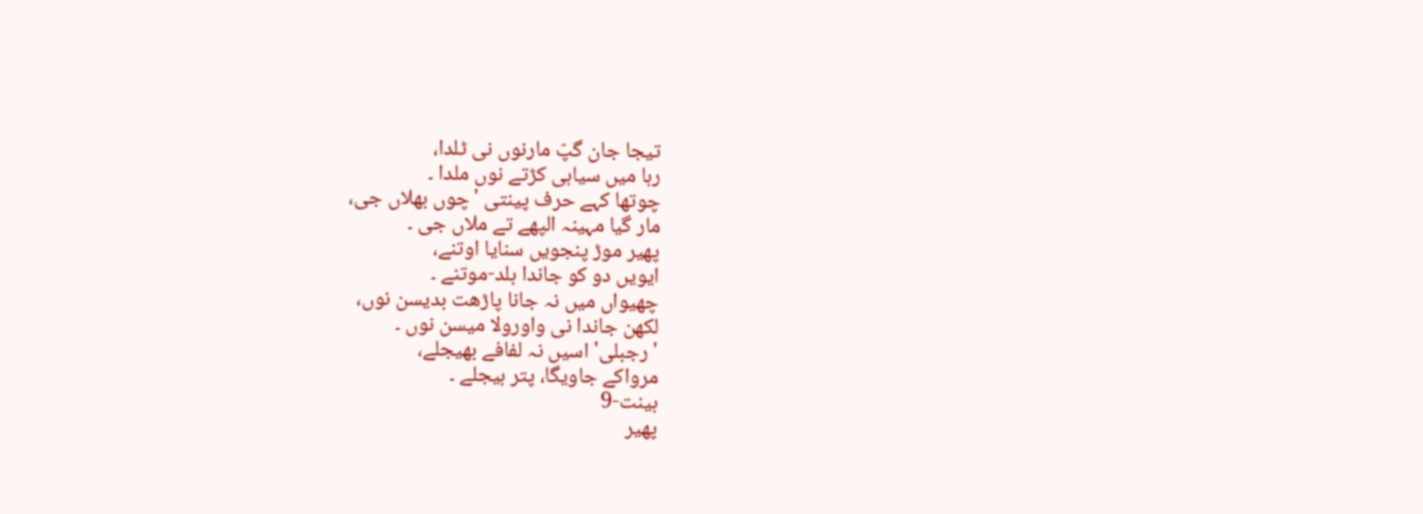تیجا جان گپّ مارنوں نی ٹلدا،
رہا میں سیاہی کڑتے نوں ملدا ۔
چوتھا کہے حرف پینتی 'چوں بھلاں جی،
مار گیا مہینہ الپھے تے ملاں جی ۔
پھیر موڑ پنجویں سنایا اوتنے،
ایویں دو کو جاندا بلد-موتنے ۔
چھیواں میں نہ جانا پاڑھت بدیسن نوں،
لکھن جاندا نی واورولا میسن نوں ۔
'رجبلی' اسیں نہ لفافے بھیجلے،
مرواکے جاویگا، پتر ہیجلے ۔
بینت-9
پھیر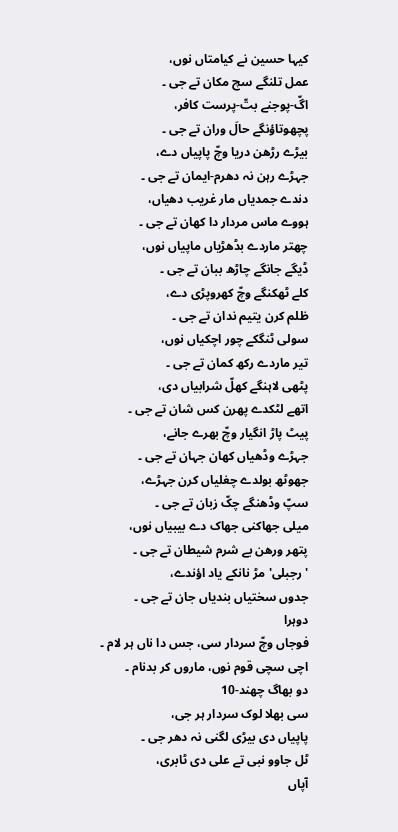کیہا حسین نے کیامتاں نوں،
عمل تلنگے سچ مکان تے جی ۔
اگّ-پوجنے بتّ-پرست کافر،
پچھوتاؤنگے حالَ وران تے جی ۔
بیڑے رڑھن دریا وچّ پاپیاں دے،
جہڑے رہن نہ دھرم-ایمان تے جی ۔
دندے جمدیاں مار غریب دھیاں،
ہووے ماس مردار دا کھان تے جی ۔
چھتر ماردے بڈھڑیاں ماپیاں نوں،
ڈیگے جانگے چاڑھ ببان تے جی ۔
کلے ٹھکنگے وچّ کھروپڑی دے،
ظلم کرن یتیم ندان تے جی ۔
سولی ٹنگکے چور اچکیاں نوں،
تیر ماردے رکھ کمان تے جی ۔
پٹھی لاہنگے کھلّ شرابیاں دی،
اتھے لٹکدے پھرن کس شان تے جی ۔
پیٹ پاڑ انگیار وچّ بھرے جانے،
جہڑے وڈھیاں کھان جہان تے جی ۔
جھوٹھ بولدے چغلیاں کرن جہڑے،
سپّ وڈھنگے چکّ زبان تے جی ۔
میلی جھاکنی جھاک دے بیبیاں نوں،
پتھر ورھن بے شرم شیطان تے جی ۔
'رجبلی' مڑ نانکے یاد اؤندے،
جدوں سختیاں بندیاں جان تے جی ۔
دوہرا
فوجاں وچّ سردار سی، جس دا ناں ہر لام ۔
اچی سچی قوم نوں، ماروں کر بدنام ۔
دو بھاگ چھند-10
سی بھلا لوک سردار ہر جی،
پاپیاں دی بیڑی لگنی نہ دھر جی ۔
ٹل جاوو نبی تے علی دی ٹابری،
آپاں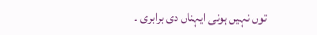توں نہیں ہونی ایہناں دی برابری ۔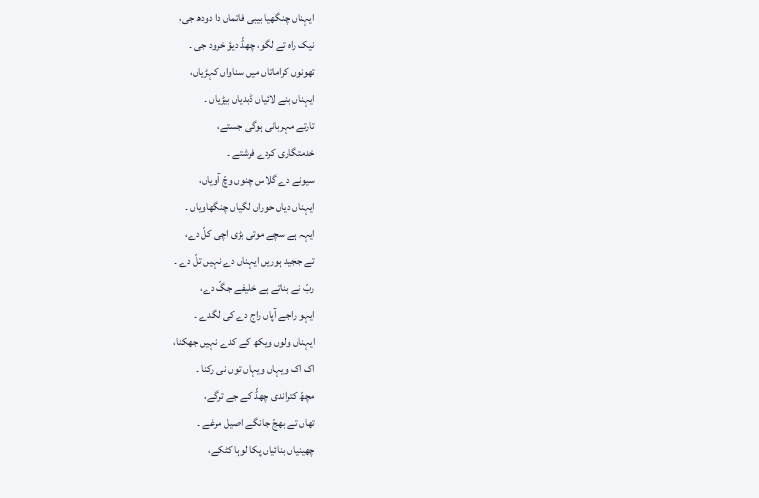ایہناں چنگھیا بیبی فاتماں دا دودھ جی،
نیک راہ تے لگو، چھڈّ دیؤ خرود جی ۔
تھونوں کراماتاں میں سناواں کہڑیاں،
ایہناں بنے لائیاں ڈبدیاں بیڑیاں ۔
تارتے مہربانی ہوگی جستے،
خدمتگاری کردے فرشتے ۔
سیونے دے گلاس چنوں وچّ آویاں،
ایہناں دیاں حوراں لگیاں چنگھاویاں ۔
ایہہ ہے سچے موتی بڑی اچی کلّ دے،
تے ججید ہوریں ایہناں دے نہیں تلّ دے ۔
ربّ نے بناتے ہے خلیفے جگّ دے،
ایہو راجے آپاں راج دے کی لگدے ۔
ایہناں ولوں ویکھ کے کدے نہیں جھکنا،
اک اک ویہاں ویہاں توں نی رکنا ۔
مچھّ کتراندی چھڈّ کے جے ترگے،
تھاں تے بھجّ جانگے اصیل مرغے ۔
چھینیاں بنائیاں پکا لوہا کٹکے،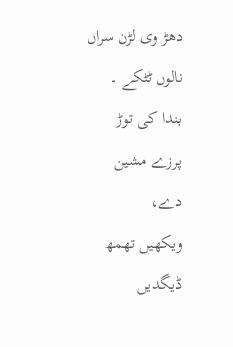دھڑ وی لڑن سراں نالوں ٹٹکے ۔
بندا کی توڑ پرزے مشین دے،
ویکھیں تھمھ ڈیگدیں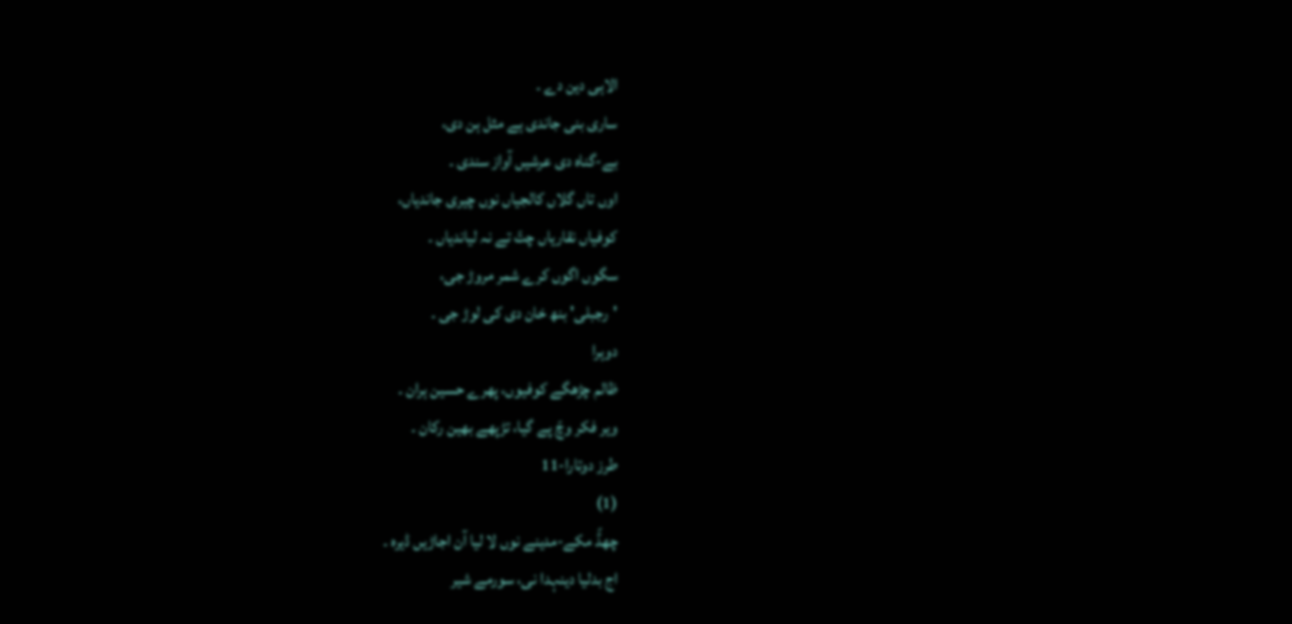الاہی دین دے ۔
ساری بنی جاندی ہے مثل ہن دی،
بے-گناہ دی عرشیں آواز سندی ۔
اوں تاں گلاں کالجیاں نوں چیری جاندیاں،
کوفیاں نقاریاں چتّ تے نہ لیاندیاں ۔
سگوں اگوں کرے شمر مروڑ جی،
'رجبلی' بنھ خان دی کی لوڑ جی ۔
دوہرا
ظالم چڑھگے کوفیوں، پھرے حسین ہران ۔
ویر فکر وچّ پے گیا، تڑپھے بھین رکان ۔
طرز دوتارا-11
(1)
چھڈّ مکے-مدینے نوں لا لیا آن اجاڑیں ڈیرہ ۔
اج بدلیا دینہدا نی، سورمے شیر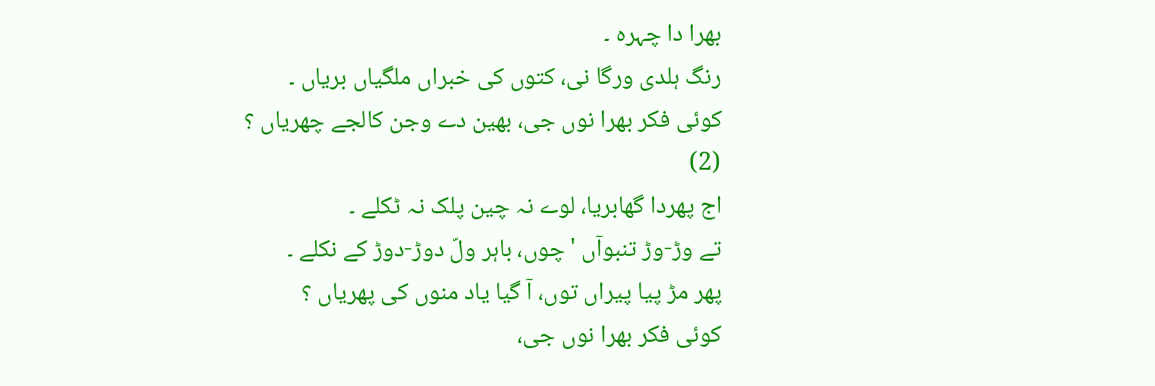بھرا دا چہرہ ۔
رنگ ہلدی ورگا نی، کتوں کی خبراں ملگیاں بریاں ۔
کوئی فکر بھرا نوں جی، بھین دے وجن کالجے چھریاں ؟
(2)
اج پھردا گھابریا، لوے نہ چین پلک نہ ٹکلے ۔
تے وڑ-وڑ تنبوآں 'چوں، باہر ولّ دوڑ-دوڑ کے نکلے ۔
پھر مڑ پیا پیراں توں، آ گیا یاد منوں کی پھریاں ؟
کوئی فکر بھرا نوں جی،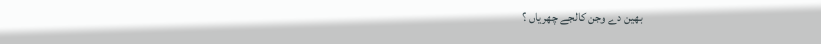بھین دے وجن کالجے چھریاں ؟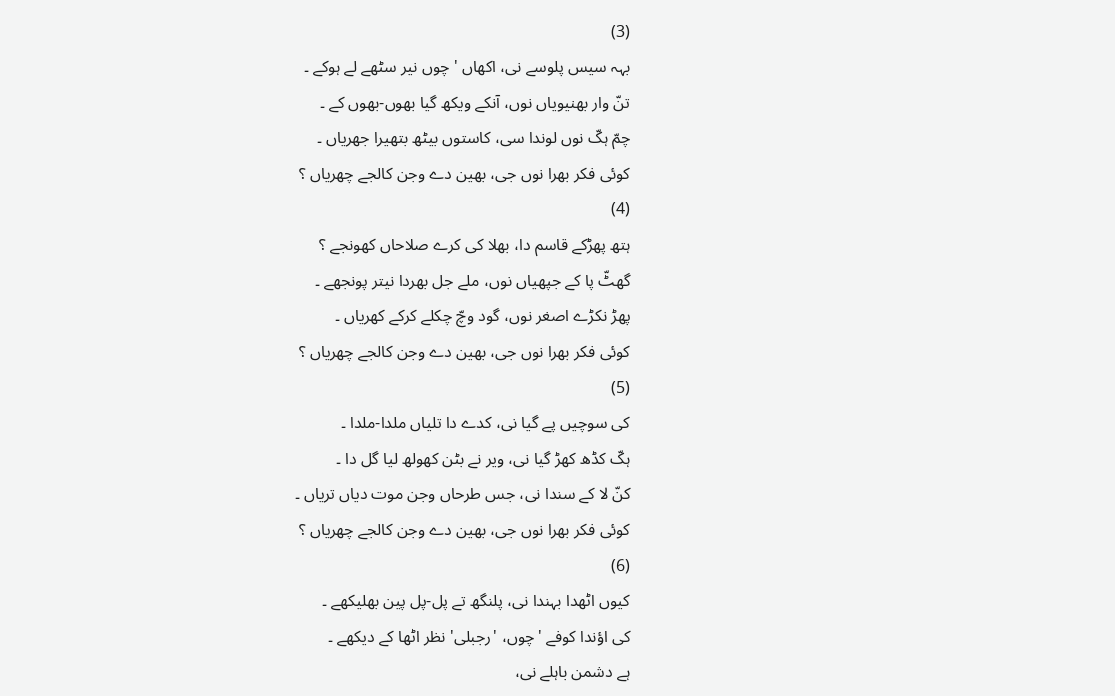(3)
بہہ سیس پلوسے نی، اکھاں 'چوں نیر سٹھے لے ہوکے ۔
تنّ وار بھنیویاں نوں، آنکے ویکھ گیا بھوں-بھوں کے ۔
چمّ ہکّ نوں لوندا سی، کاستوں بیٹھ بتھیرا جھریاں ۔
کوئی فکر بھرا نوں جی، بھین دے وجن کالجے چھریاں ؟
(4)
ہتھ پھڑکے قاسم دا، بھلا کی کرے صلاحاں کھونجے ؟
گھٹّ پا کے جپھیاں نوں، ملے جل بھردا نیتر پونجھے ۔
پھڑ نکڑے اصغر نوں، گود وچّ چکلے کرکے کھریاں ۔
کوئی فکر بھرا نوں جی، بھین دے وجن کالجے چھریاں ؟
(5)
کی سوچیں پے گیا نی، کدے دا تلیاں ملدا-ملدا ۔
ہکّ کڈھ کھڑ گیا نی، ویر نے بٹن کھولھ لیا گل دا ۔
کنّ لا کے سندا نی، جس طرحاں وجن موت دیاں تریاں ۔
کوئی فکر بھرا نوں جی، بھین دے وجن کالجے چھریاں ؟
(6)
کیوں اٹھدا بہندا نی، پلنگھ تے پل-پل پین بھلیکھے ۔
کی اؤندا کوفے 'چوں، 'رجبلی' نظر اٹھا کے دیکھے ۔
ہے دشمن باہلے نی،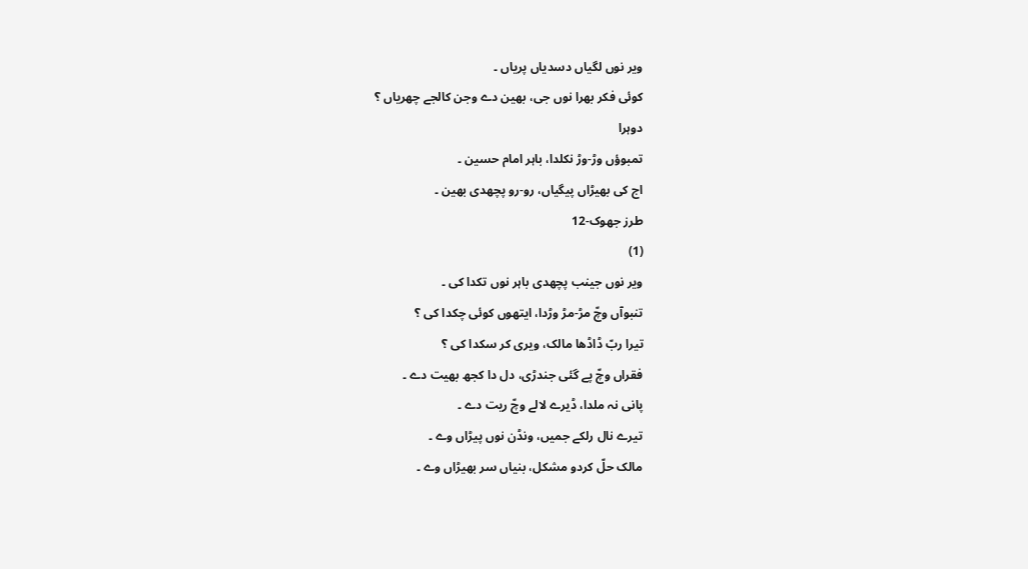ویر نوں لگیاں دسدیاں پریاں ۔
کوئی فکر بھرا نوں جی، بھین دے وجن کالجے چھریاں ؟
دوہرا
تمبوؤں وڑ-وڑ نکلدا، باہر امام حسین ۔
اج کی بھیڑاں پیگیاں، رو-رو پچھدی بھین ۔
طرز جھوک-12
(1)
ویر نوں جینب پچھدی باہر نوں تکدا کی ۔
تنبوآں وچّ مڑ-مڑ وڑدا، ایتھوں کوئی چکدا کی ؟
تیرا ربّ ڈاڈھا مالک، ویری کر سکدا کی ؟
فقراں وچّ پے گئی جندڑی، دل دا کجھ بھیت دے ۔
پانی نہ ملدا، ڈیرے لالے وچّ ریت دے ۔
تیرے نال رلکے جمیں، ونڈن نوں پیڑاں وے ۔
مالک حلّ کردو مشکل، بنیاں سر بھیڑاں وے ۔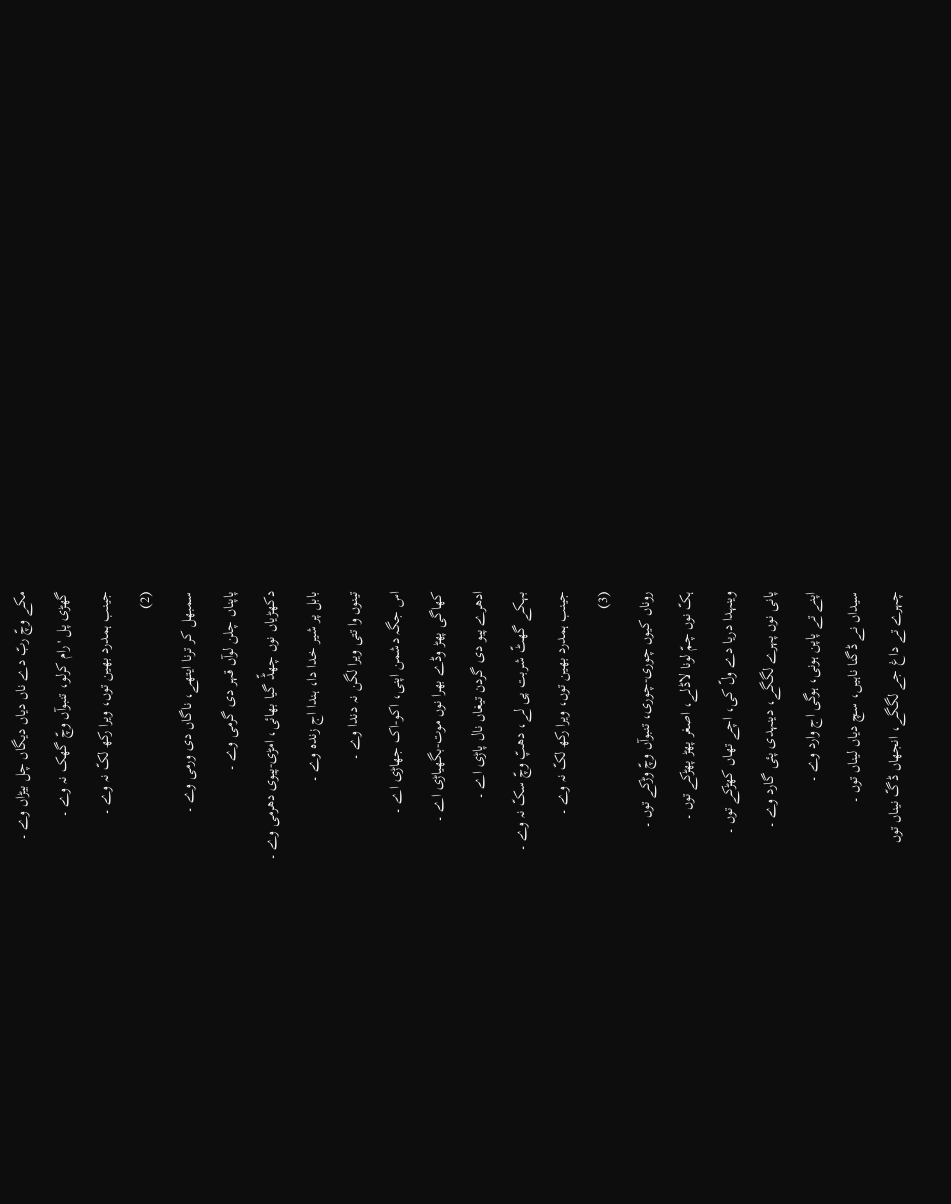مکے وچّ ربّ دے ناں دیاں دیگاں چل بیڑاں وے ۔
گھڑی پل 'رام کرلو، تنبوآں وچّ گھک نہ وے ۔
جینب ہمدرد بھین توں، ویرا رکھ لکّ نہ وے ۔
(2)
سمبھل کر ترنا ایتھے، ناگاں دی ورمی وے ۔
پاپناں چلن لوآں قہر دی گرمی وے ۔
دکھڑیاں نوں چھڈّ گیا بھائی، امڑی-پیوی دھرمی وے ۔
بابل پر شیر خدا دا، ہندا اج زندہ وے ۔
تینوں وا تتی ویرا لگن نہ دندا وے ۔
اس جگہ دشمن اپنی، اکو-اک جھاڑی اے ۔
کھاگی پھڑ وڈے بھرا نوں موت-بگھیاڑی اے ۔
ادھرے پیو دی گردن تیغاں نال پاڑی اے ۔
بہکے گھٹّ شربت پی لے، دھپّ وچّ سکّ نہ وے ۔
جینب ہمدرد بھین توں، ویرا رکھ لکّ نہ وے ۔
(3)
روناں کیوں چوری-چوری، تنبوآں وچّ وڑکے توں ۔
ہکّ نوں چمّ لونا لاڈلے، اصغر پھڑ پھڑکے توں ۔
وینہدا دریا دے ولّ کی، اچے تھاں کھڑکے توں ۔
پانی نوں پہرے لگگے، دینہدی پئی گارد وے ۔
اپنے تے پاپن ہونی، ہوگی اج وارد وے ۔
سیداں نے ڈگنا ناہیں، سچ دیاں لیناں توں ۔
چہرے تے داغ جے لگگے، انجھاں ڈگّ نیناں توں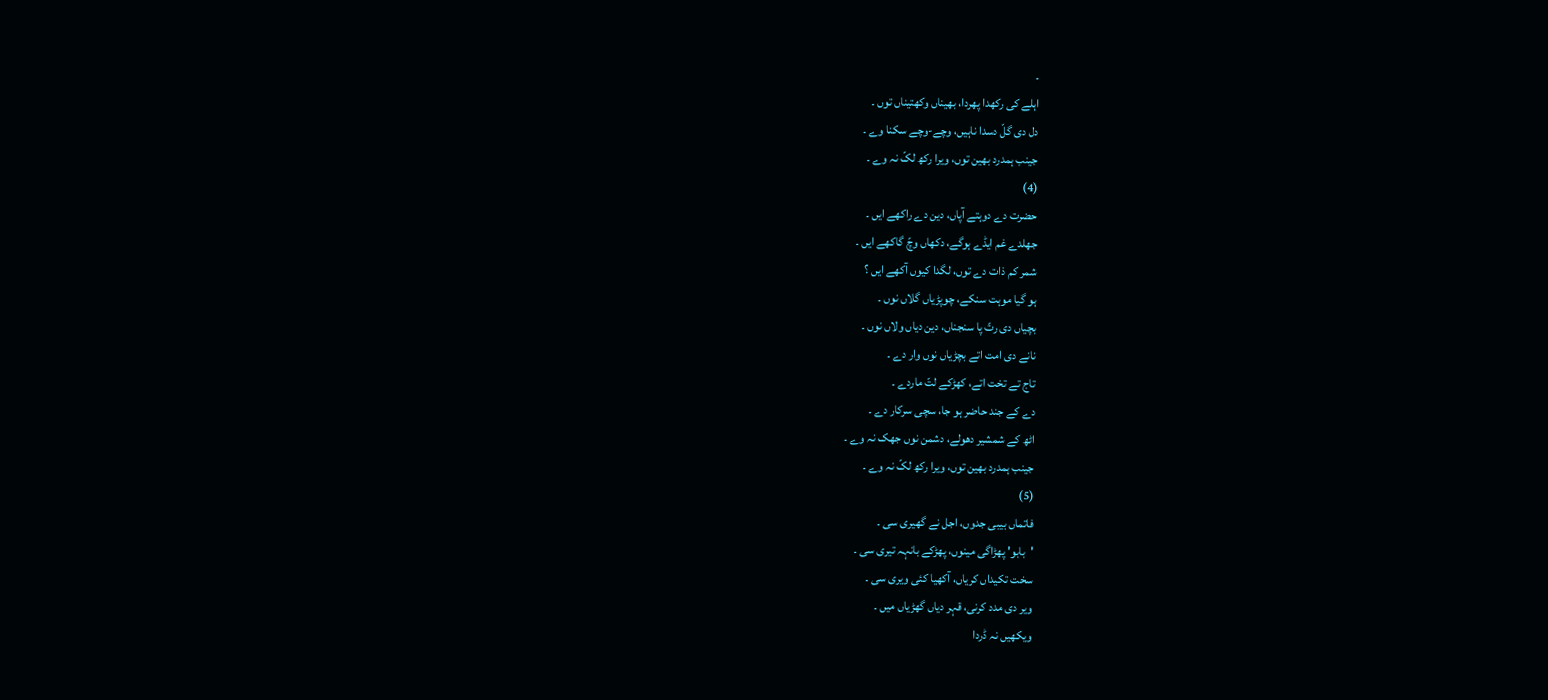۔
اہلے کی رکھدا پھردا، بھیناں وکھتیناں توں ۔
دل دی گلّ دسدا ناہیں، وچے-وچے سکنا وے ۔
جینب ہمدرد بھین توں، ویرا رکھ لکّ نہ وے ۔
(4)
حضرت دے دوہتے آپاں، دین دے راکھے ایں ۔
جھلدے غم ایڈے ہوگے، دکھاں وچّ گاکھے ایں ۔
شمر کم ذات دے توں، لگدا کیوں آکھے ایں ؟
ہو گیا موہت سنکے، چوپڑیاں گلاں نوں ۔
بچیاں دی رتّ پا سنجناں، دین دیاں ولاں نوں ۔
نانے دی امت اتے بچڑیاں نوں وار دے ۔
تاج تے تخت اتے، کھڑکے لتّ ماردے ۔
دے کے جند حاضر ہو جا، سچی سرکار دے ۔
اٹھ کے شمشیر دھولے، دشمن نوں جھک نہ وے ۔
جینب ہمدرد بھین توں، ویرا رکھ لکّ نہ وے ۔
(5)
فاتماں بیبی جدوں، اجل نے گھیری سی ۔
'بابو' پھڑاگی مینوں، پھڑکے بانہہ تیری سی ۔
سخت تکیداں کریاں، آکھیا کئی ویری سی ۔
ویر دی مدد کرنی، قہر دیاں گھڑیاں میں ۔
ویکھیں نہ ڈردا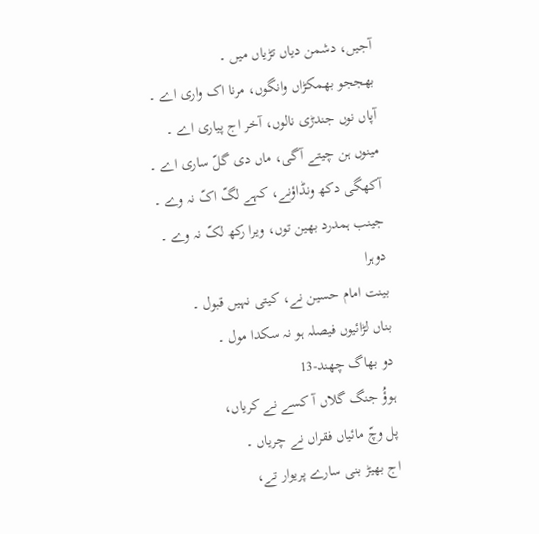آجیں، دشمن دیاں تڑیاں میں ۔
بھججو بھمکڑاں وانگوں، مرنا اک واری اے ۔
آپاں نوں جندڑی نالوں، آخر اج پیاری اے ۔
مینوں ہن چیتے آگی، ماں دی گلّ ساری اے ۔
آکھگی دکھ ونڈاؤنے، کہے لگّ اکّ نہ وے ۔
جینب ہمدرد بھین توں، ویرا رکھ لکّ نہ وے ۔
دوہرا
بینت امام حسین نے، کیتی نہیں قبول ۔
بناں لڑائیوں فیصلہ ہو نہ سکدا مول ۔
دو بھاگ چھند-13
ہوؤُ جنگ گلاں آ کسے نے کریاں،
پل وچّ مائیاں فقراں نے چریاں ۔
اج بھیڑ بنی سارے پریوار تے،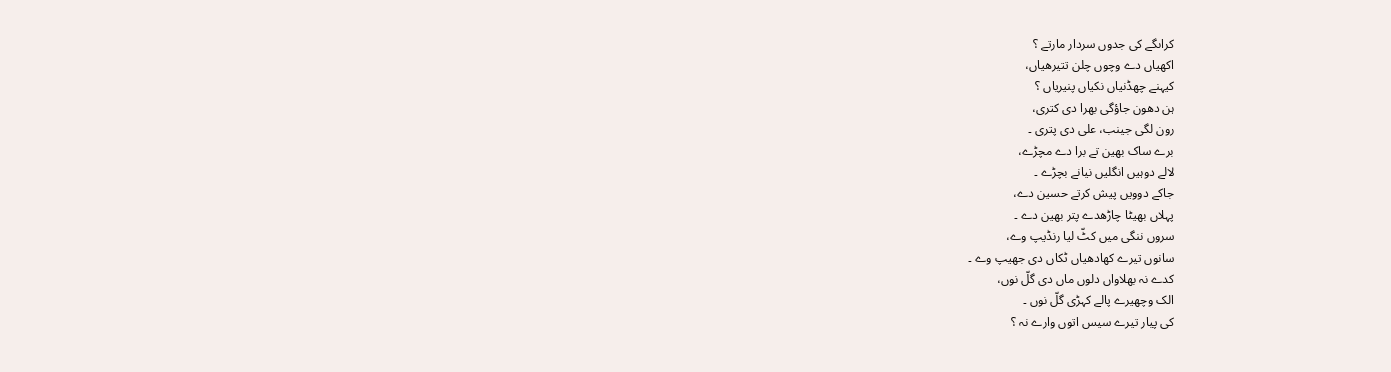کراںگے کی جدوں سردار مارتے ؟
اکھیاں دے وچوں چلن تتیرھیاں،
کیہنے چھڈنیاں نکیاں پنیریاں ؟
ہن دھون جاؤگی بھرا دی کتری،
رون لگی جینب، علی دی پتری ۔
برے ساک بھین تے برا دے مچڑے،
لالے دوہیں انگلیں نیانے بچڑے ۔
جاکے دوویں پیش کرتے حسین دے،
پہلاں بھیٹا چاڑھدے پتر بھین دے ۔
سروں ننگی میں کٹّ لیا رنڈیپ وے،
سانوں تیرے کھادھیاں ٹکاں دی جھیپ وے ۔
کدے نہ بھلاواں دلوں ماں دی گلّ نوں،
الک وچھیرے پالے کہڑی گلّ نوں ۔
کی پیار تیرے سیس اتوں وارے نہ ؟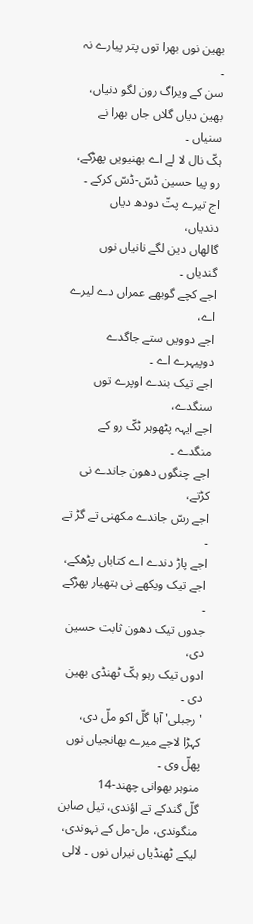بھین نوں بھرا توں پتر پیارے نہ ۔
سن کے ویراگ رون لگو دنیاں،
بھین دیاں گلاں جاں بھرا نے سنیاں ۔
ہکّ نال لا لے اے بھنیویں پھڑکے،
رو پیا حسین ڈسّ-ڈسّ کرکے ۔
اج تیرے پتّ دودھ دیاں دندیاں،
گالھاں دین لگے نانیاں نوں گندیاں ۔
اجے کچے گوبھے عمراں دے لیرے اے،
اجے دوویں ستے جاگدے دوپیہرے اے ۔
اجے تیک بندے اوپرے توں سنگدے،
اجے ایہہ پٹھوہر ٹکّ رو کے منگدے ۔
اجے چنگوں دھون جاندے نی کڑتے،
اجے رسّ جاندے مکھنی تے گڑ تے ۔
اجے پاڑ دندے اے کتاباں پڑھکے،
اجے تیک ویکھے نی ہتھیار پھڑکے ۔
جدوں تیک دھون ثابت حسین دی،
ادوں تیک رہو ہکّ ٹھنڈی بھین دی ۔
'رجبلی' آہا گلّ اکو ملّ دی،
کہڑا لاجے میرے بھانجیاں نوں پھلّ وی ۔
منوہر بھوانی چھند-14
گلّ گندکے تے اؤندی، تیل صابن منگوندی، مل-مل کے نہوندی،
لیکے ٹھنڈیاں نیراں نوں ۔ لالی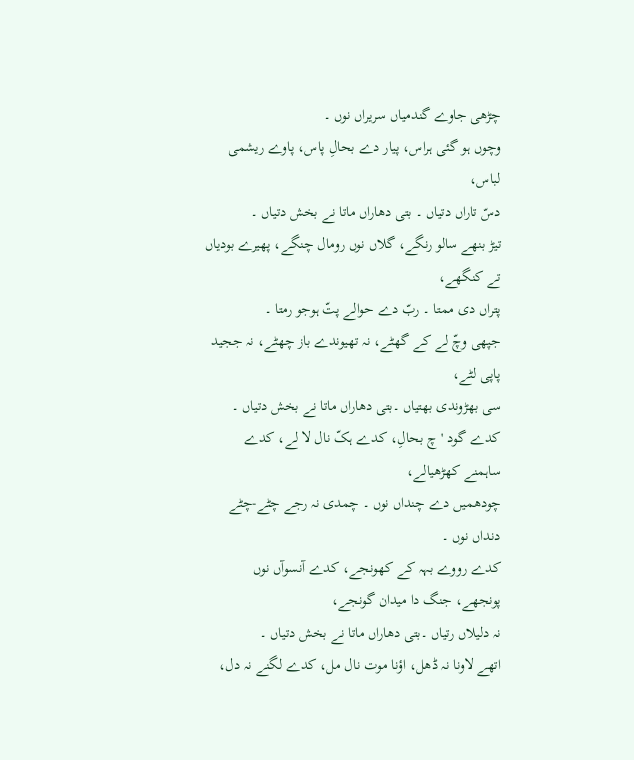چڑھی جاوے گندمیاں سریراں نوں ۔
وچوں ہو گئی ہراس، پیار دے بحالِ پاس، پاوے ریشمی لباس،
دسّ تاراں دتیاں ۔ بتی دھاراں ماتا نے بخش دتیاں ۔
تیڑ بنھے سالو رنگے، گلاں نوں رومال چنگے، پھیرے بودیاں تے کنگھے،
پتراں دی ممتا ۔ ربّ دے حوالے پتّ ہوجو رمتا ۔
جپھی وچّ لے کے گھٹے، نہ تھیوندے باز چھٹے، نہ ججید پاپی لٹے،
سی بھڑوندی بھتیاں ۔بتی دھاراں ماتا نے بخش دتیاں ۔
کدے گود 'چ بحالِ، کدے ہکّ نال لا لے، کدے ساہمنے کھڑھیالے،
چودھمیں دے چنداں نوں ۔ چمدی نہ رجے چٹے-چٹے دنداں نوں ۔
کدے رووے بہہ کے کھونجے، کدے آنسوآں نوں پونجھے، جنگ دا میدان گونجے،
نہ دلیلاں رتیاں ۔بتی دھاراں ماتا نے بخش دتیاں ۔
اتھے لاونا نہ ڈھل، اؤنا موت نال مل، کدے لگنے نہ دل،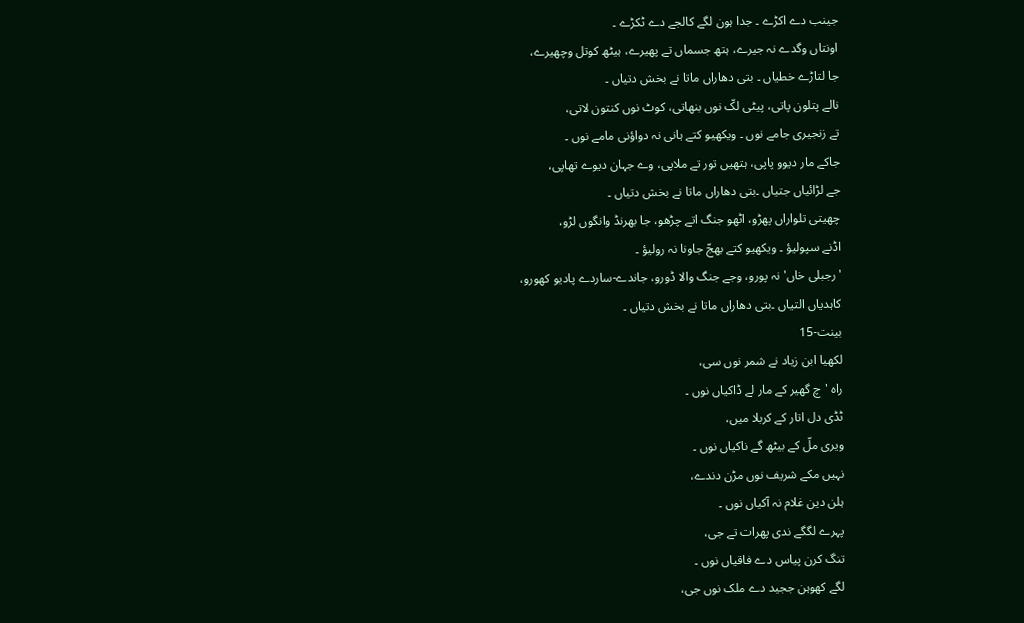جینب دے اکڑے ۔ جدا ہون لگے کالجے دے ٹکڑے ۔
اونتاں وگدے نہ جیرے، ہتھ جسماں تے پھیرے، ہیٹھ کوتل وچھیرے،
جا لتاڑے خطیاں ۔ بتی دھاراں ماتا نے بخش دتیاں ۔
نالے پتلون پاتی، پیٹی لکّ نوں بنھاتی، کوٹ نوں کنتون لاتی،
تے زنجیری جامے نوں ۔ ویکھیو کتے ہانی نہ دواؤنی مامے نوں ۔
جاکے مار دیوو پاپی، ہتھیں تور تے ملاپی، وے جہان دیوے تھاپی،
جے لڑائیاں جتیاں ۔بتی دھاراں ماتا نے بخش دتیاں ۔
چھیتی تلواراں پھڑو، اٹھو جنگ اتے چڑھو، جا بھرنڈ وانگوں لڑو،
اڈنے سپولیؤ ۔ ویکھیو کتے بھجّ جاونا نہ رولیؤ ۔
'رجبلی خاں' نہ پورو، وجے جنگ والا ڈورو، جاندے-ساردے پادیو کھورو،
کاہدیاں التیاں ۔بتی دھاراں ماتا نے بخش دتیاں ۔
بینت-15
لکھیا ابن زیاد نے شمر نوں سی،
راہ 'چ گھیر کے مار لے ڈاکیاں نوں ۔
ٹڈی دل اتار کے کربلا میں،
ویری ملّ کے بیٹھ گے ناکیاں نوں ۔
نہیں مکے شریف نوں مڑن دندے،
ہلن دین غلام نہ آکیاں نوں ۔
پہرے لگگے ندی پھرات تے جی،
تنگ کرن پیاس دے فاقیاں نوں ۔
لگے کھوہن ججید دے ملک نوں جی،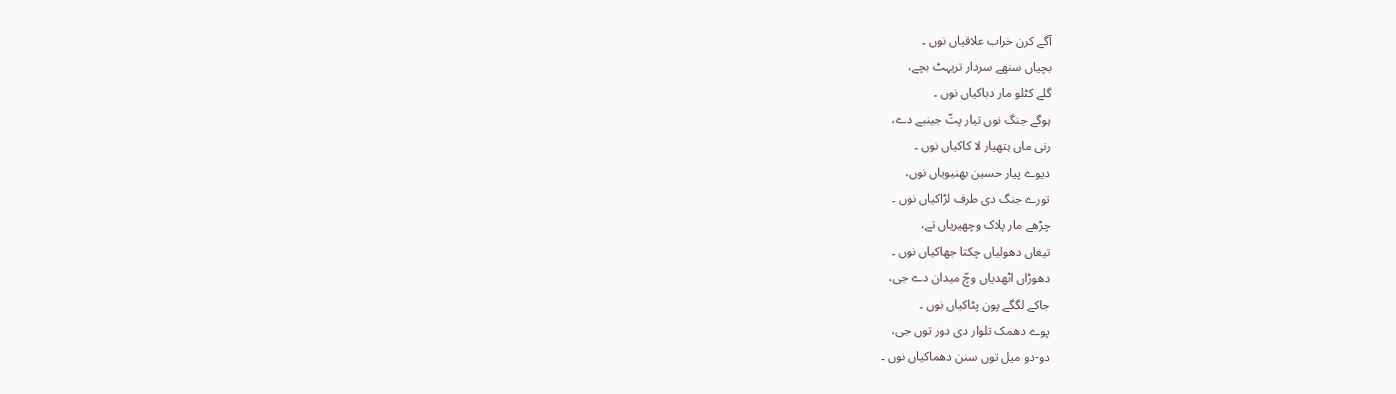آگے کرن خراب علاقیاں نوں ۔
بچیاں سنھے سردار تریہٹ بچے،
گلے کٹلو مار دباکیاں نوں ۔
ہوگے جنگ نوں تیار پتّ جینبے دے،
رنی ماں ہتھیار لا کاکیاں نوں ۔
دیوے پیار حسین بھنیویاں نوں،
تورے جنگ دی طرف لڑاکیاں نوں ۔
چڑھے مار پلاک وچھیریاں تے،
تیغاں دھولیاں چکتا جھاکیاں نوں ۔
دھوڑاں اٹھدیاں وچّ میدان دے جی،
جاکے لگگے پون پٹاکیاں نوں ۔
پوے دھمک تلوار دی دور توں جی،
دو-دو میل توں سنن دھماکیاں نوں ۔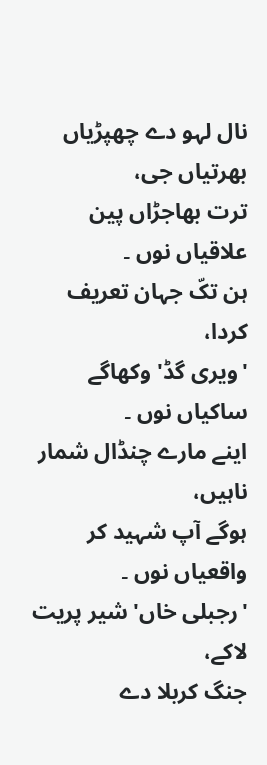نال لہو دے چھپڑیاں بھرتیاں جی،
ترت بھاجڑاں پین علاقیاں نوں ۔
ہن تکّ جہان تعریف کردا،
'ویری گڈ' وکھاگے ساکیاں نوں ۔
اینے مارے چنڈال شمار ناہیں،
ہوگے آپ شہید کر واقعیاں نوں ۔
'رجبلی خاں' شیر پریت لاکے،
جنگ کربلا دے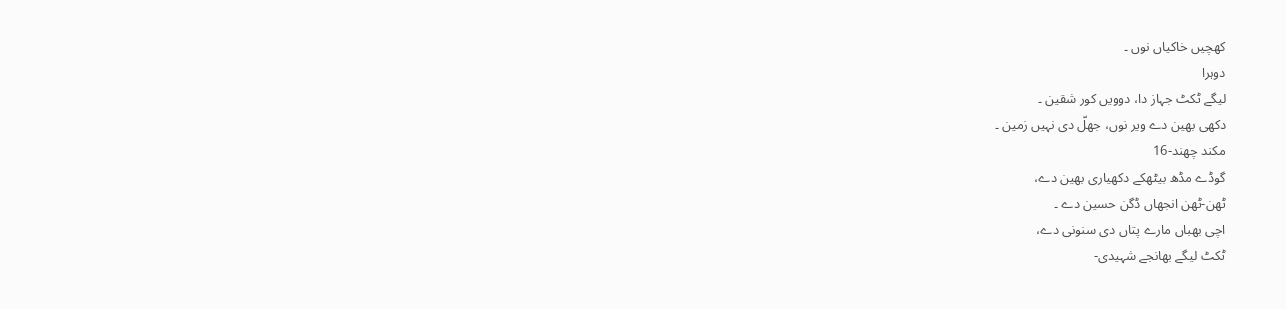کھچیں خاکیاں نوں ۔
دوہرا
لیگے ٹکٹ جہاز دا، دوویں کور شقین ۔
دکھی بھین دے ویر نوں، جھلّ دی نہیں زمین ۔
مکند چھند-16
گوڈے مڈھ بیٹھکے دکھیاری بھین دے،
ٹھن-ٹھن انجھاں ڈگن حسین دے ۔
اچی بھباں مارے پتاں دی سنونی دے،
ٹکٹ لیگے بھانجے شہیدی-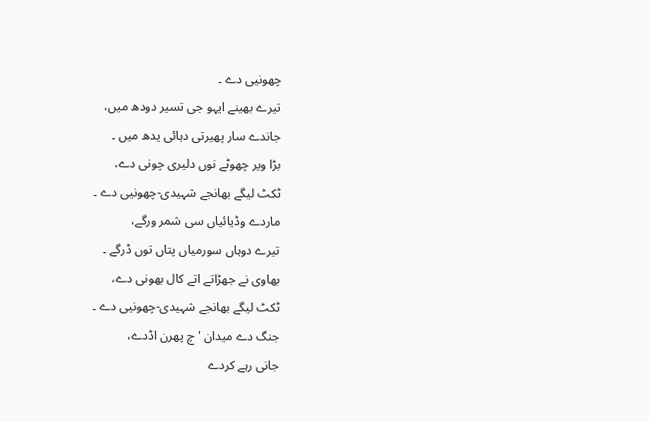چھونیی دے ۔
تیرے بھینے ایہو جی تسیر دودھ میں،
جاندے سار پھیرتی دہائی یدھ میں ۔
بڑا ویر چھوٹے نوں دلیری چونی دے،
ٹکٹ لیگے بھانجے شہیدی-چھونیی دے ۔
ماردے وڈیائیاں سی شمر ورگے،
تیرے دوہاں سورمیاں پتاں توں ڈرگے ۔
بھاوی نے جھڑاتے اتے کال بھونی دے،
ٹکٹ لیگے بھانجے شہیدی-چھونیی دے ۔
جنگ دے میدان 'چ پھرن اڈدے،
جانی رہے کردے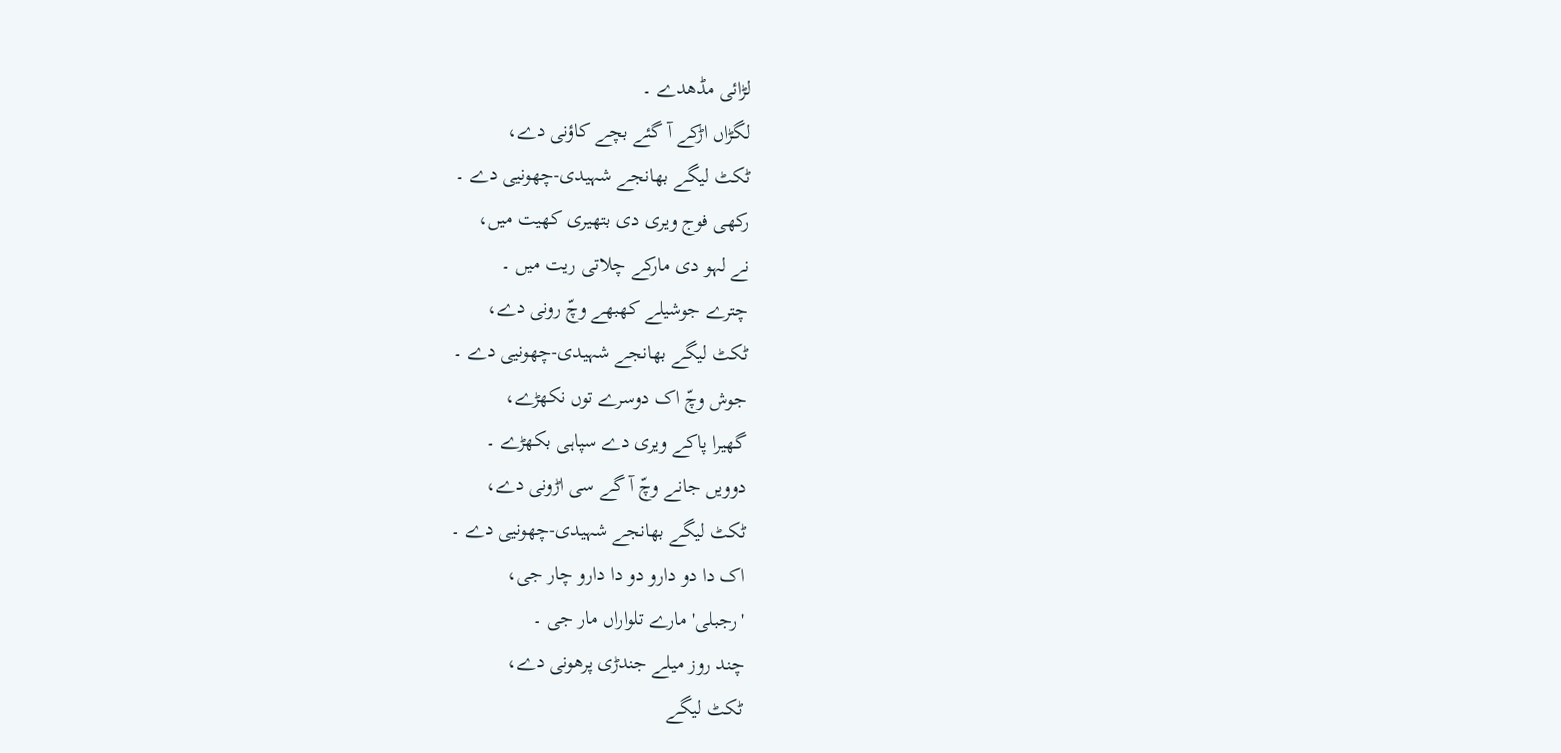لڑائی مڈھدے ۔
لگڑاں اڑکے آ گئے بچے کاؤنی دے،
ٹکٹ لیگے بھانجے شہیدی-چھونیی دے ۔
رکھی فوج ویری دی بتھیری کھیت میں،
نے لہو دی مارکے چلاتی ریت میں ۔
چترے جوشیلے کھبھے وچّ رونی دے،
ٹکٹ لیگے بھانجے شہیدی-چھونیی دے ۔
جوش وچّ اک دوسرے توں نکھڑے،
گھیرا پاکے ویری دے سپاہی بکھڑے ۔
دوویں جانے وچّ آ گے سی اڑونی دے،
ٹکٹ لیگے بھانجے شہیدی-چھونیی دے ۔
اک دا دو دارو دو دا دارو چار جی،
'رجبلی' مارے تلواراں مار جی ۔
چند روز میلے جندڑی پرھونی دے،
ٹکٹ لیگے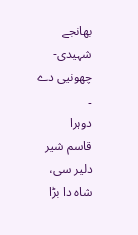بھانجے شہیدی-چھونیی دے ۔
دوہرا
قاسم شیر دلیر سی، شاہ دا بڑا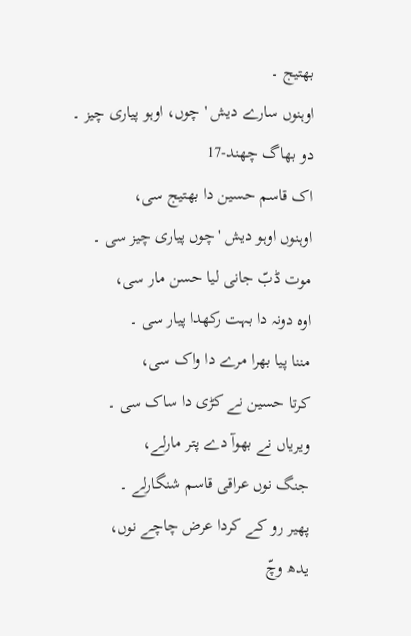بھتیج ۔
اوہنوں سارے دیش 'چوں، اوہو پیاری چیز ۔
دو بھاگ چھند-17
اک قاسم حسین دا بھتیج سی،
اوہنوں اوہو دیش 'چوں پیاری چیز سی ۔
موت ڈبّ جانی لیا حسن مار سی،
اوہ دونہ دا بہت رکھدا پیار سی ۔
مننا پیا بھرا مرے دا واک سی،
کرتا حسین نے کڑی دا ساک سی ۔
ویریاں نے بھوآ دے پتر مارلے،
جنگ نوں عراقی قاسم شنگارلے ۔
پھیر رو کے کردا عرض چاچے نوں،
یدھ وچّ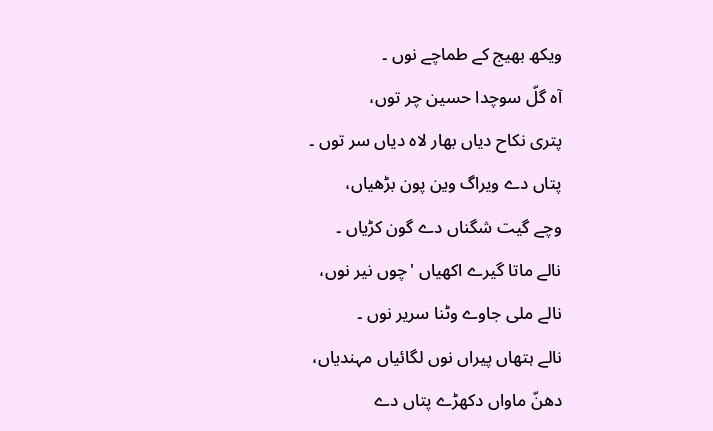ویکھ بھیج کے طماچے نوں ۔
آہ گلّ سوچدا حسین چر توں،
پتری نکاح دیاں بھار لاہ دیاں سر توں ۔
پتاں دے ویراگ وین پون بڑھیاں،
وچے گیت شگناں دے گون کڑیاں ۔
نالے ماتا گیرے اکھیاں 'چوں نیر نوں،
نالے ملی جاوے وٹنا سریر نوں ۔
نالے ہتھاں پیراں نوں لگائیاں مہندیاں،
دھنّ ماواں دکھڑے پتاں دے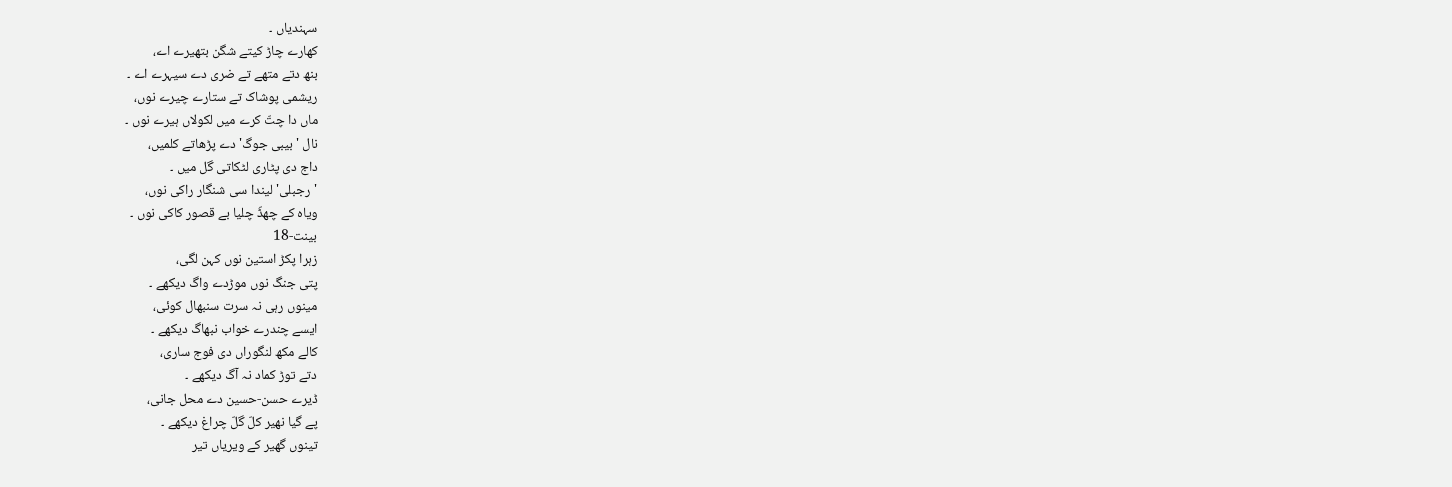سہندیاں ۔
کھارے چاڑ کیتے شگن بتھیرے اے،
بنھ دتے متھے تے ضری دے سیہرے اے ۔
ریشمی پوشاک تے ستارے چیرے نوں،
ماں دا چتّ کرے میں لکولاں ہیرے نوں ۔
نال 'بیبی جوگ' دے پڑھاتے کلمیں،
داج دی پٹاری لٹکاتی گل میں ۔
'رجبلی' لیندا سی شنگار راکی نوں،
ویاہ کے چھڈّ چلیا بے قصور کاکی نوں ۔
بینت-18
زہرا پکڑ استین نوں کہن لگی،
پتی جنگ نوں موڑدے واگ دیکھے ۔
مینوں رہی نہ سرت سنبھال کوئی،
ایسے چندرے خواب نبھاگ دیکھے ۔
کالے مکھ لنگوراں دی فوج ساری،
دتے توڑ کماد نہ آگ دیکھے ۔
ڈیرے حسن-حسین دے محل جانی،
پے گیا نھیر کلّ گلّ چراغ دیکھے ۔
تینوں گھیر کے ویریاں تیر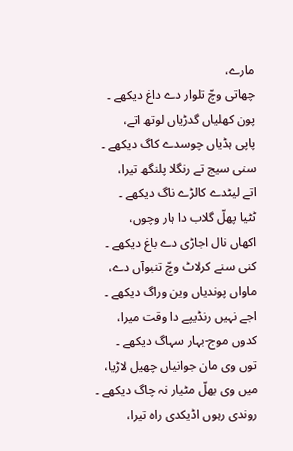مارے،
چھاتی وچّ تلوار دے داغ دیکھے ۔
پون کھلیاں گدڑیاں لوتھ اتے،
پاپی ہڈیاں چوسدے کاگ دیکھے ۔
سنی سیج تے رنگلا پلنگھ تیرا،
اتے لیٹدے کالڑے ناگ دیکھے ۔
ٹٹیا پھلّ گلاب دا ہار وچوں،
اکھاں نال اجاڑی دے باغ دیکھے ۔
کنی سنے کرلاٹ وچّ تنبوآں دے،
ماواں پوندیاں وین وراگ دیکھے ۔
اجے نہیں رنڈیپے دا وقت میرا،
کدوں موج-بہار سہاگ دیکھے ۔
توں وی مان جوانیاں چھیل لاڑیا،
میں وی بھلّ مٹیار نہ چاگ دیکھے ۔
روندی رہوں اڈیکدی راہ تیرا،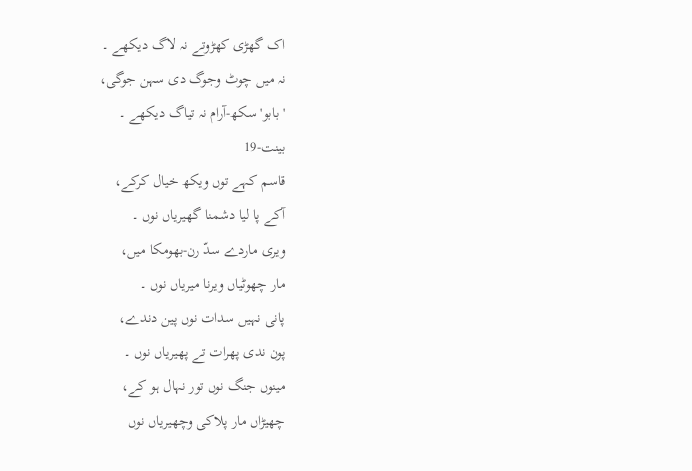اک گھڑی کھڑوتے نہ لاگ دیکھے ۔
نہ میں چوٹ وجوگ دی سہن جوگی،
'بابو' سکھ-آرام نہ تیاگ دیکھے ۔
بینت-19
قاسم کہے توں ویکھ خیال کرکے،
آکے پا لیا دشمنا گھیریاں نوں ۔
ویری ماردے سدّ رن-بھومکا میں،
مار چھوٹیاں ویرنا میریاں نوں ۔
پانی نہیں سدات نوں پین دندے،
پون ندی پھرات تے پھیریاں نوں ۔
مینوں جنگ نوں تور نہال ہو کے،
چھیڑاں مار پلاکی وچھیریاں نوں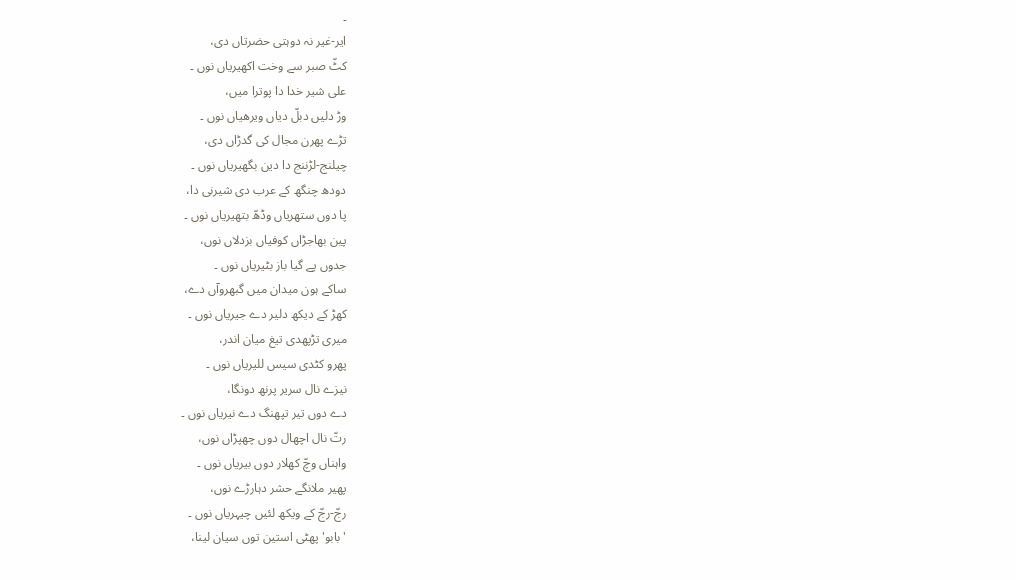۔
ایر-غیر نہ دوہتی حضرتاں دی،
کٹّ صبر سے وخت اکھیریاں نوں ۔
علی شیر خدا دا پوترا میں،
وڑ دلیں دبلّ دیاں ویرھیاں نوں ۔
تڑے پھرن مجال کی گدڑاں دی،
چیلنج-لڑننج دا دین بگھیریاں نوں ۔
دودھ چنگھ کے عرب دی شیرنی دا،
پا دوں ستھریاں وڈھّ بتھیریاں نوں ۔
پین بھاجڑاں کوفیاں بزدلاں نوں،
جدوں پے گیا باز بٹیریاں نوں ۔
ساکے ہون میدان میں گبھروآں دے،
کھڑ کے دیکھ دلیر دے جیریاں نوں ۔
میری تڑپھدی تیغ میان اندر،
پھرو کٹدی سیس للیریاں نوں ۔
نیزے نال سریر پرنھ دونگا،
دے دوں تیر تپھنگ دے نیریاں نوں ۔
رتّ نال اچھال دوں چھپڑاں نوں،
واہناں وچّ کھلار دوں بیریاں نوں ۔
پھیر ملانگے حشر دہارڑے نوں،
رجّ-رجّ کے ویکھ لئیں چیہریاں نوں ۔
'بابو' پھٹی استین توں سیان لینا،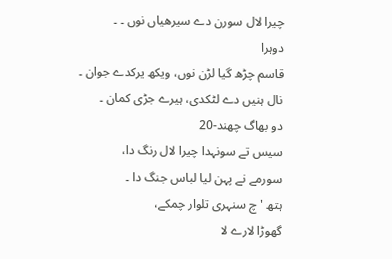چیرا لال سورن دے سیرھیاں نوں ۔ ۔
دوہرا
قاسم چڑھ گیا لڑن نوں، ویکھ یرکدے جوان ۔
نال ہنیں دے لٹکدی، ہیرے جڑی کمان ۔
دو بھاگ چھند-20
سیس تے سونہدا چیرا لال رنگ دا،
سورمے نے پہن لیا لباس جنگ دا ۔
ہتھ 'چ سنہری تلوار چمکے،
گھوڑا لارے لا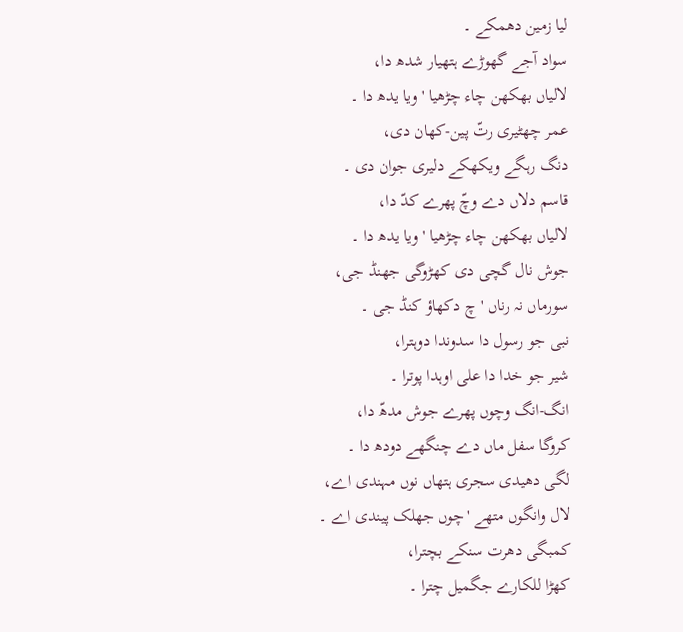لیا زمین دھمکے ۔
سواد آجے گھوڑے ہتھیار شدھ دا،
لالیاں بھکھن چاء چڑھیا 'ویا یدھ دا ۔
عمر چھٹیری رتّ پین-کھان دی،
دنگ رہگے ویکھکے دلیری جوان دی ۔
قاسم دلاں دے وچّ پھرے کدّ دا،
لالیاں بھکھن چاء چڑھیا 'ویا یدھ دا ۔
جوش نال گچی دی کھڑوگی جھنڈ جی،
سورماں نہ رناں 'چ دکھاؤ کنڈ جی ۔
نبی جو رسول دا سدوندا دوہترا،
شیر جو خدا دا علی اوہدا پوترا ۔
انگ-انگ وچوں پھرے جوش مدھّ دا،
کروگا سفل ماں دے چنگھے دودھ دا ۔
لگی دھیدی سجری ہتھاں نوں مہندی اے،
لال وانگوں متھے 'چوں جھلک پیندی اے ۔
کمبگی دھرت سنکے بچترا،
کھڑا للکارے جگمیل چترا ۔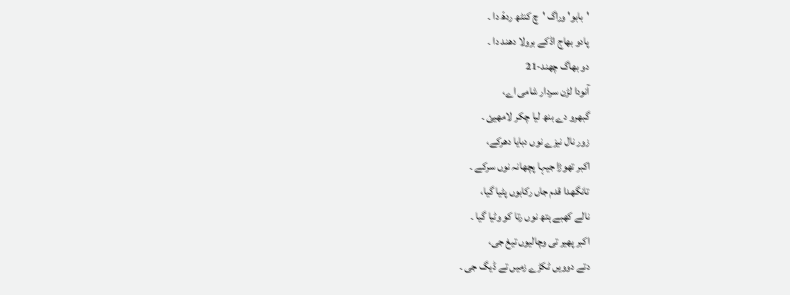'بابو' وراگ 'چ کنٹھ ردھّ دا ۔
پادو بھاج اڈکے برولا دھند دا ۔
دو بھاگ چھند-21
آنودا لڑن سردار شامی اے،
گبھرو دے بنھ لیا چکر لامھیئ ۔
زور نال نیزے نوں دبایا دھرکے،
اکبر تھوڑا جیہا پچھانہ نوں سرکے ۔
تانگھدا قدم جاں رکابوں پٹیا گیا،
نالے کھبے ہتھ نوں رتا کو وٹیا گیا ۔
اکبر پھیر تی وچالیوں تیغ جی،
دتے دوویں ٹکڑے زمیں تے ڈیگ جی ۔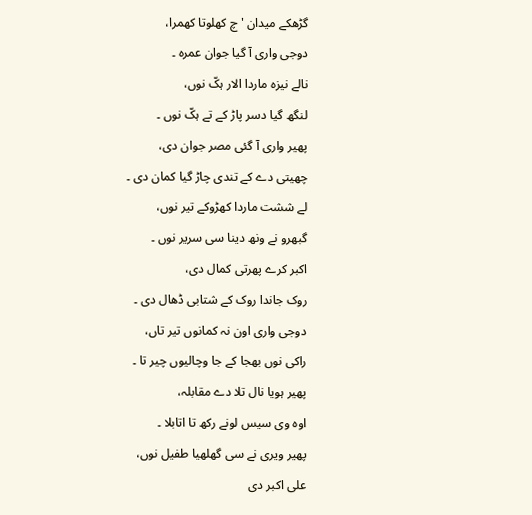گڑھکے میدان 'چ کھلوتا کھمرا،
دوجی واری آ گیا جوان عمرہ ۔
نالے نیزہ ماردا الار ہکّ نوں،
لنگھ گیا دسر پاڑ کے تے ہکّ نوں ۔
پھیر واری آ گئی مصر جوان دی،
چھیتی دے کے تندی چاڑ گیا کمان دی ۔
لے ششت ماردا کھڑوکے تیر نوں،
گبھرو نے ونھ دینا سی سریر نوں ۔
اکبر کرے پھرتی کمال دی،
روک جاندا روک کے شتابی ڈھال دی ۔
دوجی واری اون نہ کمانوں تیر تاں،
راکی نوں بھجا کے جا وچالیوں چیر تا ۔
پھیر ہویا نال تلا دے مقابلہ،
اوہ وی سیس لونے رکھ تا اتابلا ۔
پھیر ویری نے سی گھلھیا طفیل نوں،
علی اکبر دی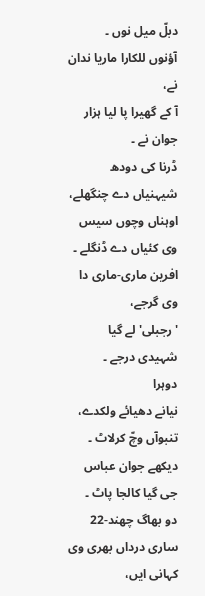دبلّ میل نوں ۔
آؤنوں للکارا ماریا ندان نے،
آ کے گھیرا پا لیا ہزار جوان نے ۔
ڈرنا کی دودھ شیہنیاں دے چنگھلے،
اوہناں وچوں سیس وی کئیاں دے ڈنگلے ۔
افرین ماری-ماری دا وی گرجے،
'رجبلی' لے گیا شہیدی درجے ۔
دوہرا
نیانے دھیائے ولکدے، تنبوآں وچّ کرلاٹ ۔
دیکھے جوان عباس جی گیا کالجا پاٹ ۔
دو بھاگ چھند-22
ساری درداں بھری وی کہانی ایں،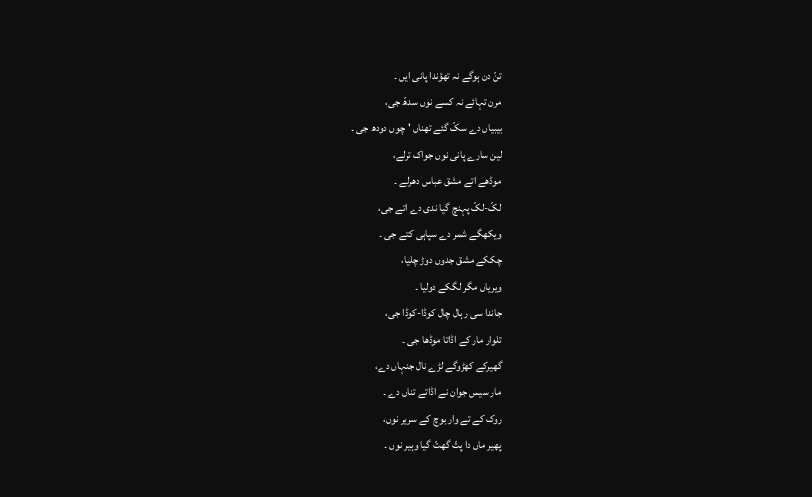تنّ دن ہوگے نہ تھؤندا پانی ایں ۔
مرن تہائے نہ کسے نوں سدھّ جی،
بیبیاں دے سکّ گئے تھناں 'چوں دودھ جی ۔
لین سارے پانی نوں جواک ترلے،
موڈھے اتے مشق عباس دھرلے ۔
لکّ-لکّ پہنچ گیا ندی دے اتے جی،
ویکھگے شمر دے سپاہی کتے جی ۔
چککے مشق جدوں دوڑ چلیا،
ویریاں مگر لگکے دولیا ۔
جاندا سی رہال چال کوڈا-کوڈا جی،
تلوار مار کے اڈاتا موڈھا جی ۔
گھیرکے کھڑوگے لڑے نال جنہاں دے،
مار سیس جوان نے اڈاتے تناں دے ۔
روک کے تے وار بوچ کے سریر نوں،
پھیر ماں دا پتّ گھتّ گیا وہیر نوں ۔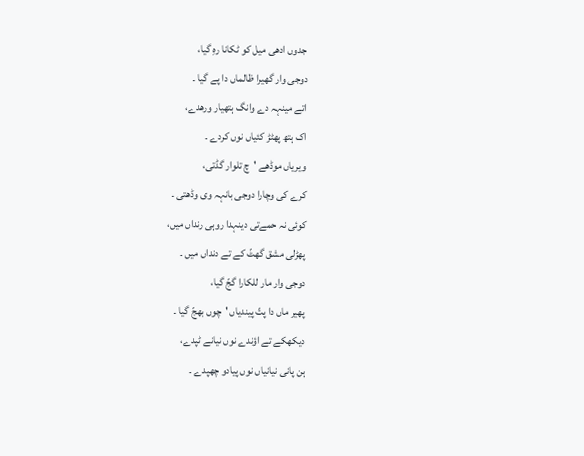جدوں ادھی میل کو ٹکانا رہِ گیا،
دوجی وار گھیرا ظالماں دا پے گیا ۔
اتے مینہہ دے وانگ ہتھیار ورھدے،
اک ہتھ پھٹڑ کئیاں نوں کردے ۔
ویریاں موڈھے 'چ تلوار گڈتی،
کرے کی وچارا دوجی بانہہ وی وڈھتی ۔
کوئی نہ حمےتی دینہدا روہی رنداں میں،
پھڑلی مشق گھٹّ کے تے دنداں میں ۔
دوجی وار مار للکارا گجّ گیا،
پھیر ماں دا پتّ پیندیاں 'چوں بھجّ گیا ۔
دیکھکے تے اؤندے نوں نیانے ٹپدے،
ہن پانی نیانیاں نوں پیادو چھپدے ۔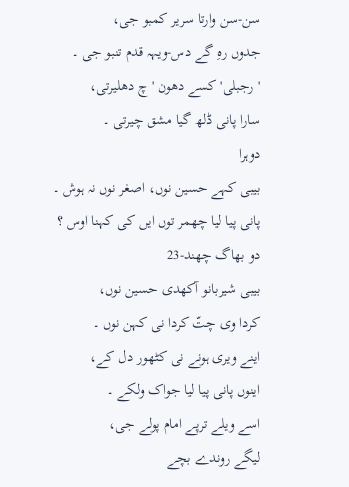سن-سن وارتا سریر کمبو جی،
جدوں رہِ گے دس-ویہہ قدم تنبو جی ۔
'رجبلی' کسے دھون 'چ دھلیرتی،
سارا پانی ڈلھ گیا مشق چیرتی ۔
دوہرا
بیبی کہے حسین نوں، اصغر نوں نہ ہوش ۔
پانی پیا لیا چھمر توں ایں کی کہنا اوس ؟
دو بھاگ چھند-23
بیبی شیربانو آکھدی حسین نوں،
کردا وی چتّ کردا نی کہن نوں ۔
اینے ویری ہونے نی کٹھور دل کے،
اینوں پانی پیا لیا جواک ولکے ۔
اسے ویلے ترپے امام پولے جی،
لیگے روندے بچے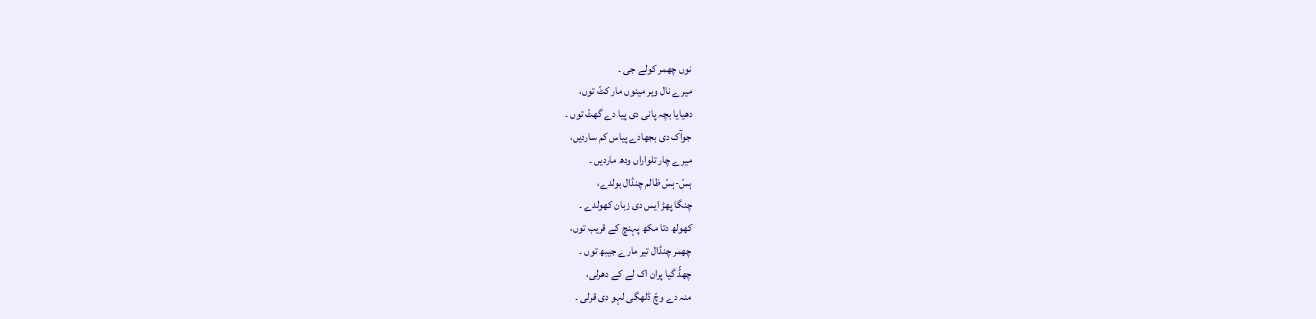نوں چھمر کولے جی ۔
میرے نال ویر مینوں مار کٹّ توں،
دھیایا بچہ پانی دی پیا دے گھٹّ توں ۔
جوآک دی بجھادے پیاس کم ساردیں،
میرے چار تلواراں ودھ ماردیں ۔
ہسّ-ہسّ ظالم چنڈال بولدے،
چنگا پھڑ ایس دی زبان کھولدے ۔
کھولھ دتا مکھ پہنچ کے قریب توں،
چھمر چنڈال تیر مارے جیبھ توں ۔
چھڈّ گیا پران اک لے کے دھرلی،
منہ دے وچّ ڈلھگی لہو دی قرلی ۔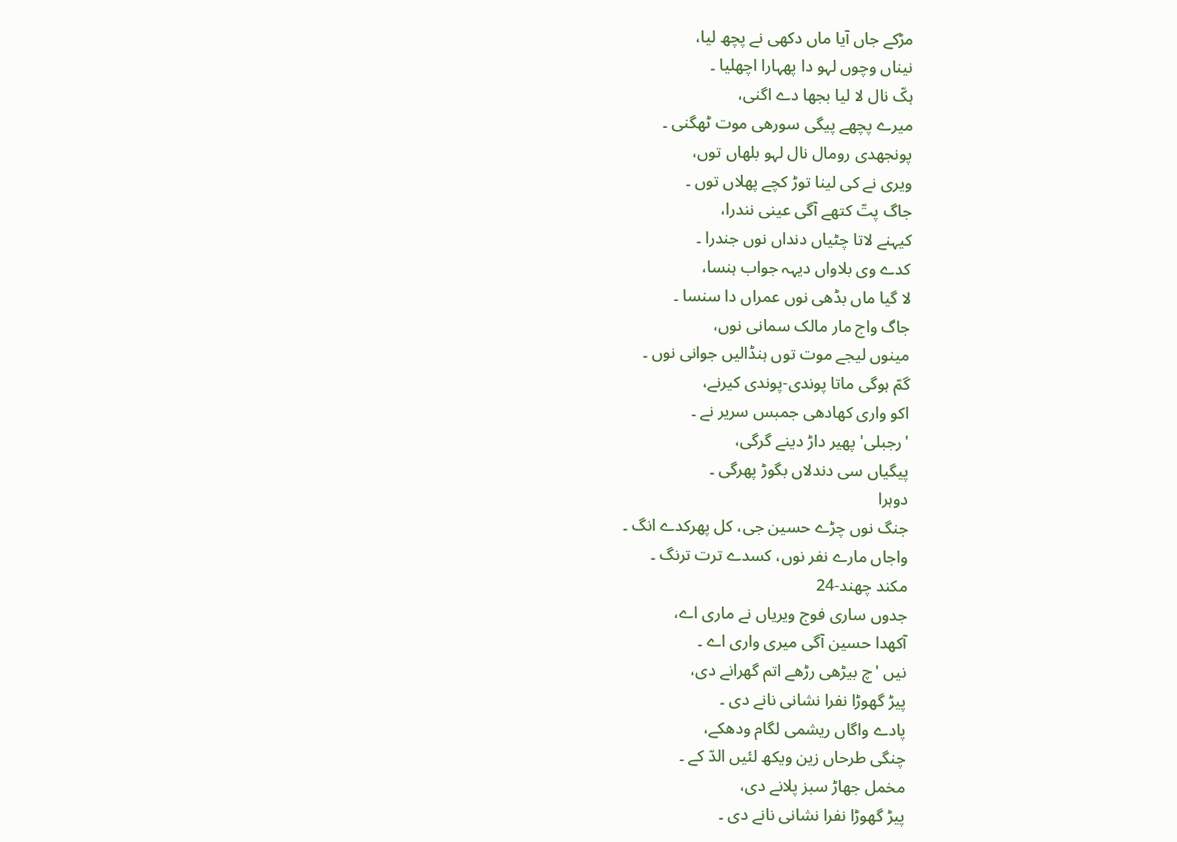مڑکے جاں آیا ماں دکھی نے پچھ لیا،
نیناں وچوں لہو دا پھہارا اچھلیا ۔
ہکّ نال لا لیا بجھا دے اگنی،
میرے پچھے پیگی سورھی موت ٹھگنی ۔
پونجھدی رومال نال لہو بلھاں توں،
ویری نے کی لینا توڑ کچے پھلاں توں ۔
جاگ پتّ کتھے آگی عینی نندرا،
کیہنے لاتا چٹیاں دنداں نوں جندرا ۔
کدے وی بلاواں دیہہ جواب ہنسا،
لا گیا ماں بڈھی نوں عمراں دا سنسا ۔
جاگ واج مار مالک سمانی نوں،
مینوں لیجے موت توں ہنڈالیں جوانی نوں ۔
گمّ ہوگی ماتا پوندی-پوندی کیرنے،
اکو واری کھادھی جمبس سریر نے ۔
'رجبلی' پھیر داڑ دینے گرگی،
پیگیاں سی دندلاں بگوڑ پھرگی ۔
دوہرا
جنگ نوں چڑے حسین جی، کل پھرکدے انگ ۔
واجاں مارے نفر نوں، کسدے ترت ترنگ ۔
مکند چھند-24
جدوں ساری فوج ویریاں نے ماری اے،
آکھدا حسین آگی میری واری اے ۔
نیں 'چ بیڑھی رڑھے اتم گھرانے دی،
پیڑ گھوڑا نفرا نشانی نانے دی ۔
پادے واگاں ریشمی لگام ودھکے،
چنگی طرحاں زین ویکھ لئیں الدّ کے ۔
مخمل جھاڑ سبز پلانے دی،
پیڑ گھوڑا نفرا نشانی نانے دی ۔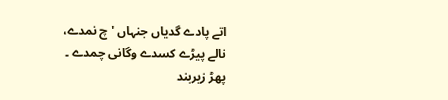اتے پادے گدیاں جنہاں 'چ نمدے،
نالے پیڑے کسدے وگانی چمدے ۔
پھڑ زیربند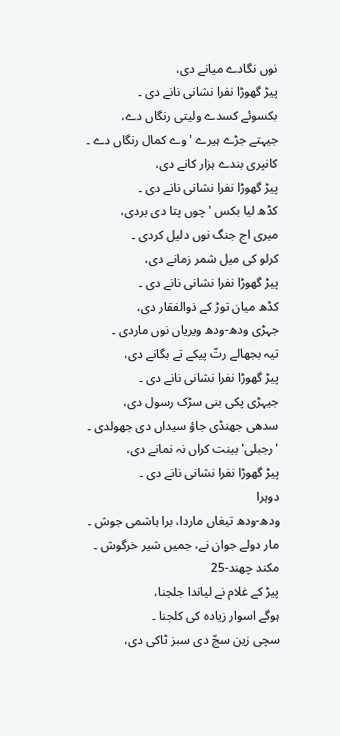نوں نگادے میانے دی،
پیڑ گھوڑا نفرا نشانی نانے دی ۔
بکسوئے کسدے ولیتی رنگاں دے،
جیہتے جڑے ہیرے 'وے کمال رنگاں دے ۔
کانپری بندے ہزار کانے دی،
پیڑ گھوڑا نفرا نشانی نانے دی ۔
کڈھ لیا بکس 'چوں پتا دی بردی،
میری اج جنگ نوں دلیل کردی ۔
کرلو کی میل شمر زمانے دی،
پیڑ گھوڑا نفرا نشانی نانے دی ۔
کڈھ میان توڑ کے ذوالفقار دی،
جہڑی ودھ-ودھ ویریاں نوں ماردی ۔
تیہ بجھالے رتّ پیکے تے بگانے دی،
پیڑ گھوڑا نفرا نشانی نانے دی ۔
جیہڑی پکی بنی سڑک رسول دی،
سدھی جھنڈی جاؤ سیداں دی جھولدی ۔
'رجبلی' بینت کراں نہ نمانے دی،
پیڑ گھوڑا نفرا نشانی نانے دی ۔
دوہرا
ودھ-ودھ تیغاں ماردا، برا ہاشمی جوش ۔
مار دولے جوان نے، جمیں شیر خرگوش ۔
مکند چھند-25
پیڑ کے غلام نے لیاندا جلجنا،
ہوگے اسوار زیادہ کی کلجنا ۔
سچی زین سجّ دی سبز ٹاکی دی،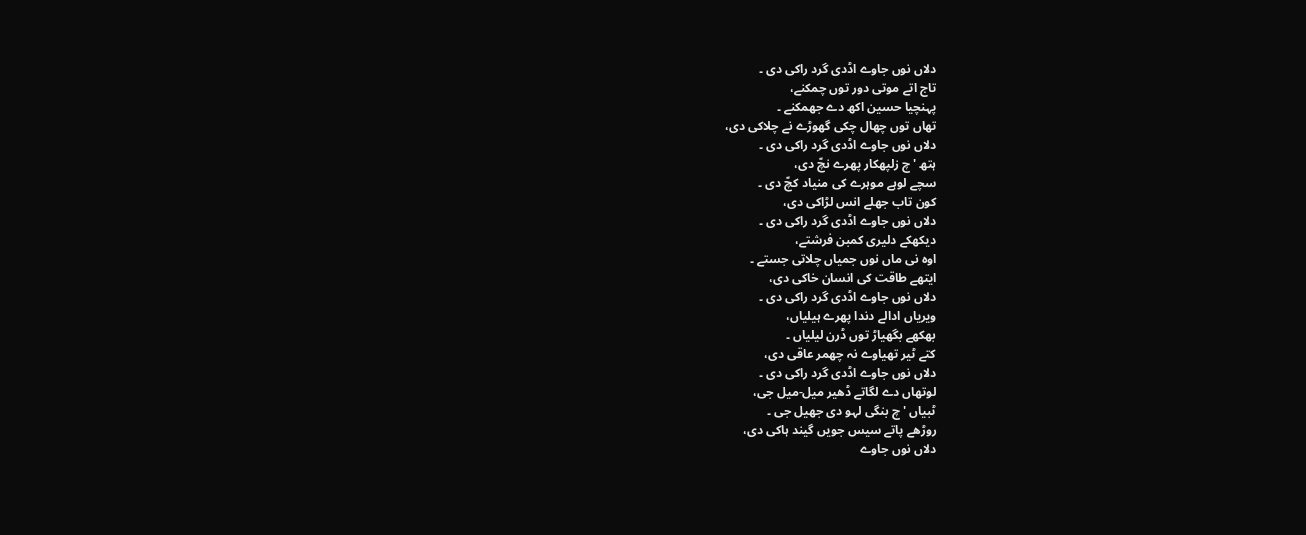دلاں نوں جاوے اڈدی گرد راکی دی ۔
تاج اتے موتی دور توں چمکنے،
پہنچیا حسین اکھ دے جھمکنے ۔
تھاں توں چھال چکی گھوڑے نے چلاکی دی،
دلاں نوں جاوے اڈدی گرد راکی دی ۔
ہتھ 'چ زلپھکار پھرے نچّ دی،
سچے لوہے موہرے کی منیاد کچّ دی ۔
کون تاب جھلے انس لڑاکی دی،
دلاں نوں جاوے اڈدی گرد راکی دی ۔
دیکھکے دلیری کمبن فرشتے،
اوہ نی ماں نوں جمیاں چلاتی جستے ۔
ایتھے طاقت کی انسان خاکی دی،
دلاں نوں جاوے اڈدی گرد راکی دی ۔
ویریاں ادالے دندا پھرے ہیلیاں،
بھکھے بگھیاڑ توں ڈرن لیلیاں ۔
کتے ٹیر تھیاوے نہ چھمر عاقی دی،
دلاں نوں جاوے اڈدی گرد راکی دی ۔
لوتھاں دے لگاتے ڈھیر میل-میل جی،
ٹبیاں 'چ بنگی لہو دی جھیل جی ۔
روڑھے پاتے سیس جویں گیند ہاکی دی،
دلاں نوں جاوے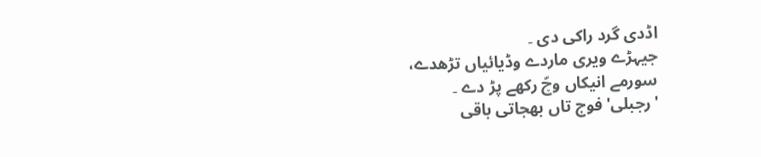اڈدی گرد راکی دی ۔
جیہڑے ویری ماردے وڈیائیاں تڑھدے،
سورمے انیکاں وچّ رکھے پڑ دے ۔
'رجبلی' فوج تاں بھجاتی باقی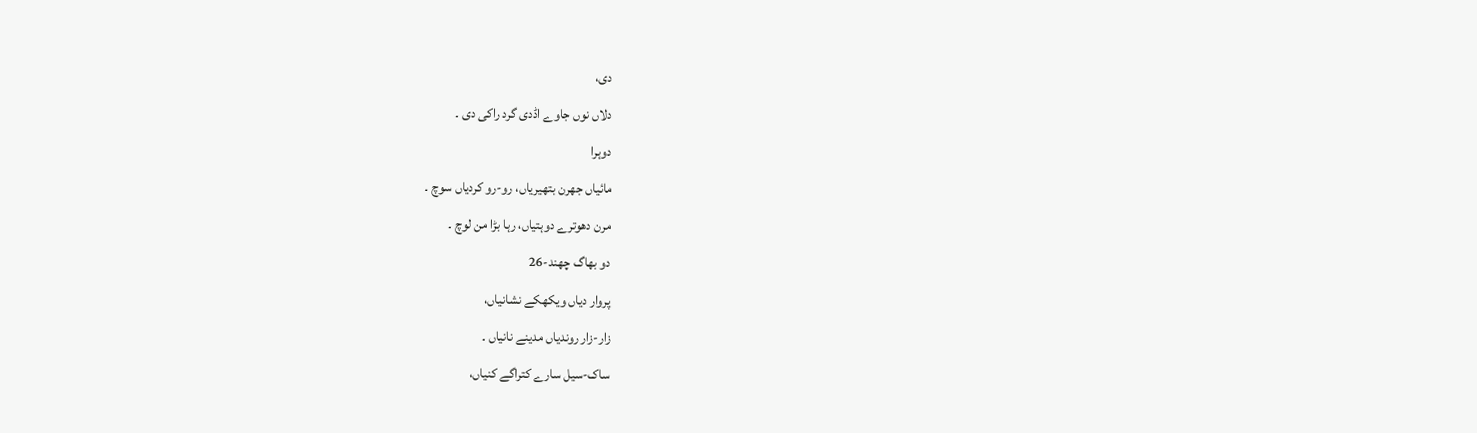دی،
دلاں نوں جاوے اڈدی گرد راکی دی ۔
دوہرا
مائیاں جھرن بتھیریاں، رو-رو کردیاں سوچ ۔
مرن دھوترے دوہتیاں، رہا بڑا من لوچ ۔
دو بھاگ چھند-26
پروار دیاں ویکھکے نشانیاں،
زار-زار روندیاں مدینے نانیاں ۔
ساک-سیل سارے کتراگے کنیاں،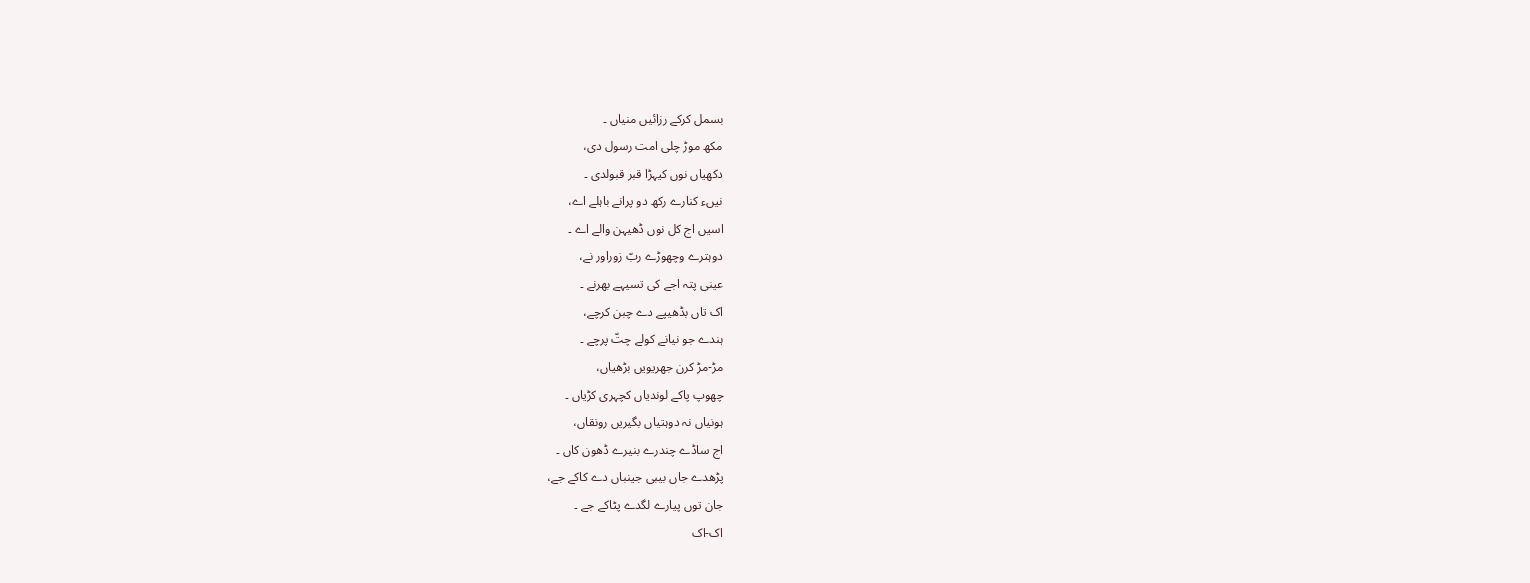بسمل کرکے رزائیں منیاں ۔
مکھ موڑ چلی امت رسول دی،
دکھیاں نوں کیہڑا قبر قبولدی ۔
نیںء کنارے رکھ دو پرانے باہلے اے،
اسیں اج کل نوں ڈھیہن والے اے ۔
دوہترے وچھوڑے ربّ زوراور نے،
عینی پتہ اجے کی تسیہے بھرنے ۔
اک تاں بڈھیپے دے چبن کرچے،
ہندے جو نیانے کولے چتّ پرچے ۔
مڑ-مڑ کرن جھریویں بڑھیاں،
چھوپ پاکے لوندیاں کچہری کڑیاں ۔
ہونیاں نہ دوہتیاں بگیریں رونقاں،
اج ساڈے چندرے بنیرے ڈھون کاں ۔
پڑھدے جاں بیبی جینباں دے کاکے جے،
جان توں پیارے لگدے پٹاکے جے ۔
اک-اک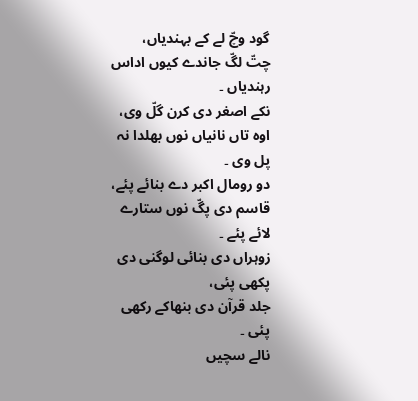گود وچّ لے کے بہندیاں،
چتّ لگّ جاندے کیوں اداس رہندیاں ۔
نکے اصغر دی کرن گلّ وی،
اوہ تاں نانیاں نوں بھلدا نہ پل وی ۔
دو رومال اکبر دے بنائے پئے،
قاسم دی پگّ نوں ستارے لائے پئے ۔
زوہراں دی بنائی لوگنی دی پکھی پئی،
جلد قرآن دی بنھاکے رکھی پئی ۔
نالے سچیں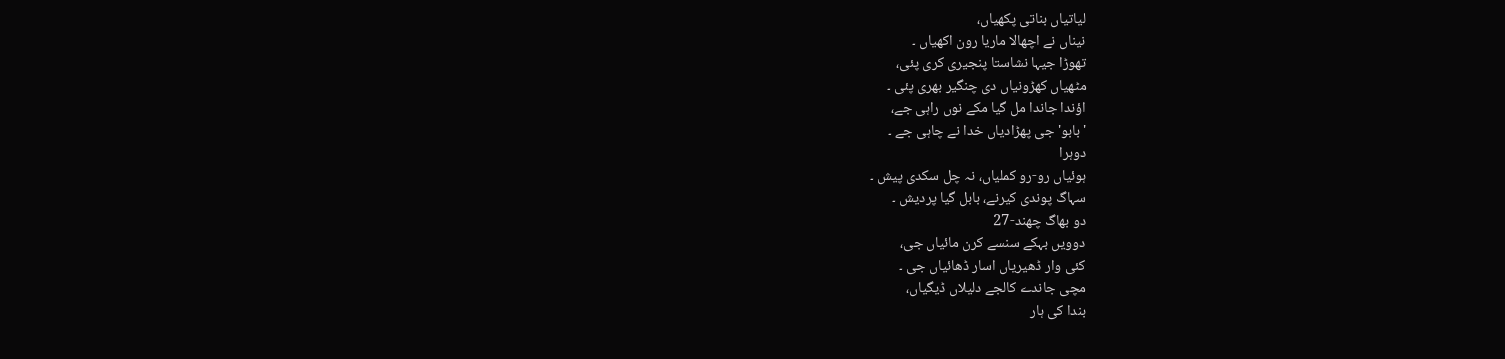لیاتیاں بناتی پکھیاں،
نیناں نے اچھالا ماریا رون اکھیاں ۔
تھوڑا جیہا نشاستا پنجیری کری پئی،
مٹھیاں کھڑونیاں دی چنگیر بھری پئی ۔
اؤندا جاندا مل گیا مکے نوں راہی جے،
'بابو' جی پھڑادیاں خدا نے چاہی جے ۔
دوہرا
ہوئیاں رو-رو کملیاں، نہ چل سکدی پیش ۔
سہاگ پوندی کیرنے، بابل گیا پردیش ۔
دو بھاگ چھند-27
دوویں بہکے سنسے کرن مائیاں جی،
کئی وار ڈھیریاں اسار ڈھائیاں جی ۔
مچی جاندے کالجے دلیلاں ڈیگیاں،
بندا کی ہار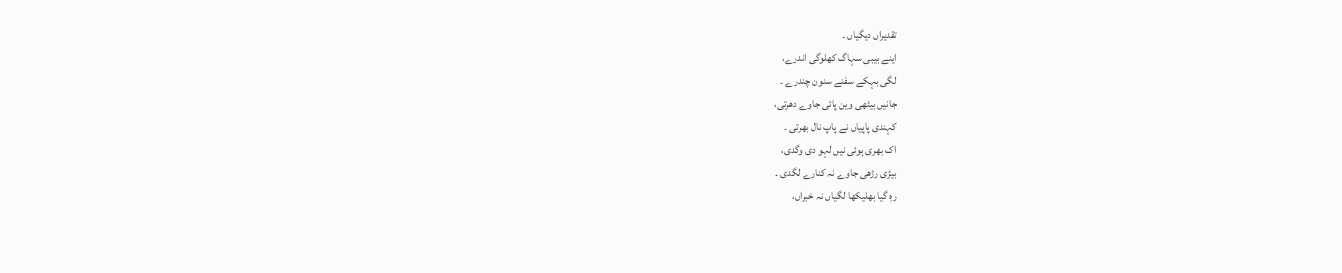تقدیراں دیگیاں ۔
اینے بیبی سہاگ کھلوگی اندرے،
لگی بہکے سفنے سنون چندرے ۔
جانیں بیٹھی وین پائی جاوے دھرتی،
کہندی پاپیاں نے پاپ نال بھرتی ۔
اک بھری ہوئی نیں لہو دی وگدی،
بیڑی رڑھی جاوے نہ کنارے لگدی ۔
رہِ گیا بھلیکھا لگیاں نہ خبراں،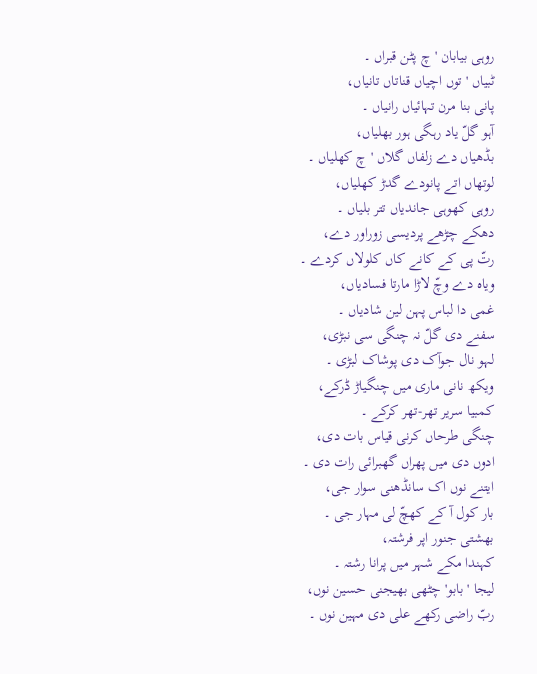روہی بیابان 'چ پٹن قبراں ۔
ٹبیاں 'توں اچیاں قناتاں تانیاں،
پانی بنا مرن تہائیاں رانیاں ۔
آہو گلّ یاد رہگی ہور بھلیاں،
بڈھیاں دے زلفاں گلاں 'چ کھلیاں ۔
لوتھاں اتے پانودے گدڑ کھلیاں،
روہی کھوہی جاندیاں تتر بلیاں ۔
دھکے چڑھے پردیسی زوراور دے،
رتّ پی کے کانے کاں کلولاں کردے ۔
ویاہ دے وچّ لاڑا مارتا فسادیاں،
غمی دا لباس پہن لین شادیاں ۔
سفنے دی گلّ نہ چنگی سی نبڑی،
لہو نال جوآک دی پوشاک لبڑی ۔
ویکھ نانی ماری میں چنگیاڑ ڈرکے،
کمبیا سریر تھر-تھر کرکے ۔
چنگی طرحاں کرنی قیاس بات دی،
ادوں دی میں پھراں گھبرائی رات دی ۔
ایتنے نوں اک سانڈھنی سوار جی،
بار کول آ کے کھچّ لی مہار جی ۔
بھشتی جنور اپر فرشتہ،
کہندا مکے شہر میں پرانا رشتہ ۔
لیجا 'بابو' چٹھی بھیجنی حسین نوں،
ربّ راضی رکھے علی دی مہین نوں ۔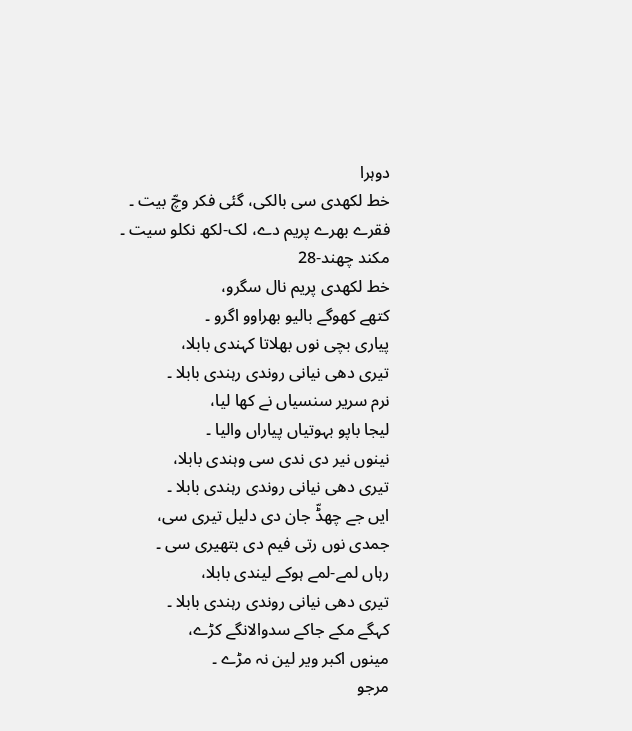دوہرا
خط لکھدی سی بالکی، گئی فکر وچّ بیت ۔
فقرے بھرے پریم دے، لک-لکھ نکلو سیت ۔
مکند چھند-28
خط لکھدی پریم نال سگرو،
کتھے کھوگے بالیو بھراوو اگرو ۔
پیاری بچی نوں بھلاتا کہندی بابلا،
تیری دھی نیانی روندی رہندی بابلا ۔
نرم سریر سنسیاں نے کھا لیا،
لیجا باپو بہوتیاں پیاراں والیا ۔
نینوں نیر دی ندی سی وہندی بابلا،
تیری دھی نیانی روندی رہندی بابلا ۔
ایں جے چھڈّ جان دی دلیل تیری سی،
جمدی نوں رتی فیم دی بتھیری سی ۔
رہاں لمے-لمے ہوکے لیندی بابلا،
تیری دھی نیانی روندی رہندی بابلا ۔
کہگے مکے جاکے سدوالانگے کڑے،
مینوں اکبر ویر لین نہ مڑے ۔
مرجو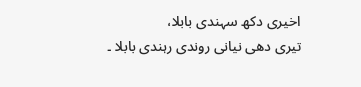اخیری دکھ سہندی بابلا،
تیری دھی نیانی روندی رہندی بابلا ۔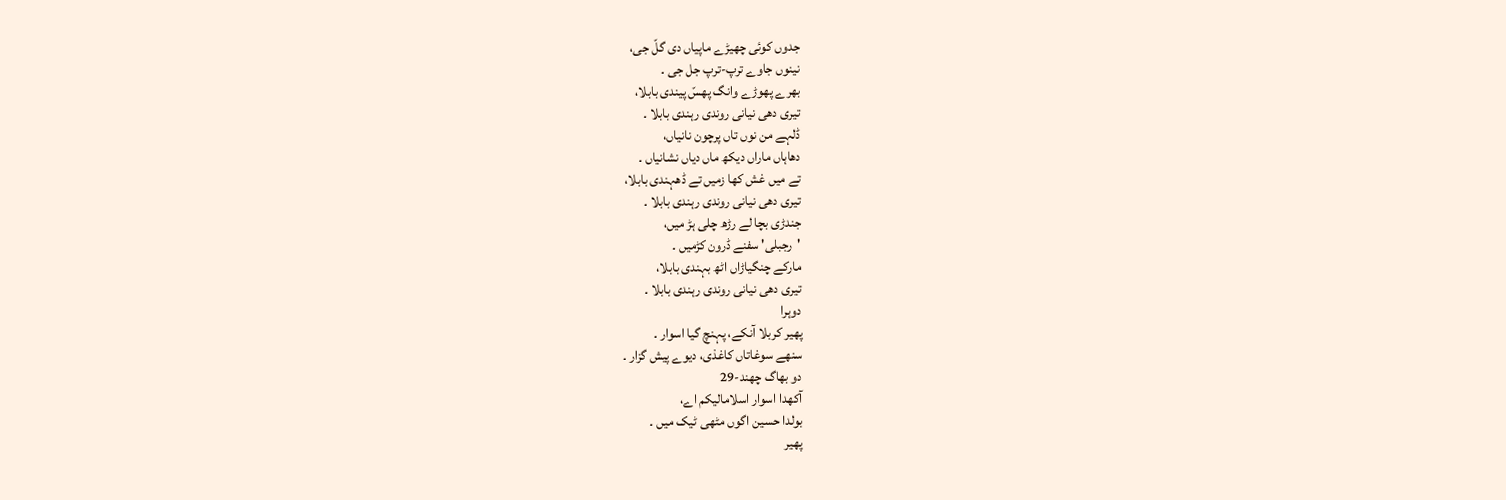جدوں کوئی چھیڑے ماپیاں دی گلّ جی،
نینوں جاوے ترپ-ترپ جل جی ۔
بھرے پھوڑے وانگ پھسّ پیندی بابلا،
تیری دھی نیانی روندی رہندی بابلا ۔
ڈلہے من نوں تاں پرچون نانیاں،
دھاہاں ماراں دیکھ ماں دیاں نشانیاں ۔
تے میں غش کھا زمیں تے ڈھہندی بابلا،
تیری دھی نیانی روندی رہندی بابلا ۔
جندڑی بچا لے رڑھ چلی ہڑ میں،
'رجبلی' سفنے ڈرون کڑمیں ۔
مارکے چنگیاڑاں اٹھ بہندی بابلا،
تیری دھی نیانی روندی رہندی بابلا ۔
دوہرا
پھیر کربلا آنکے، پہنچ گیا اسوار ۔
سنھے سوغاتاں کاغذی، دیوے پیش گزار ۔
دو بھاگ چھند-29
آکھدا اسوار اسلامالیکم اے،
بولدا حسین اگوں مٹھی ٹیک میں ۔
پھیر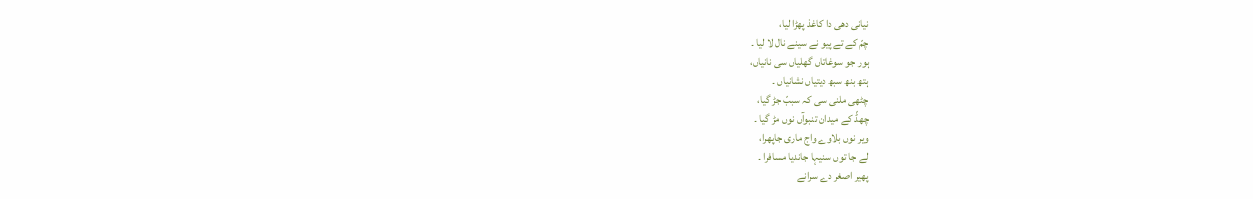نیانی دھی دا کاغذ پھڑا لیا،
چمّ کے تے پیو نے سینے نال لا لیا ۔
ہور جو سوغاتاں گھلیاں سی نانیاں،
ہتھ بنھ سبھ دیتیاں نشانیاں ۔
چٹھی ملنی سی کہ سببّ جڑ گیا،
چھڈّ کے میدان تنبوآں نوں مڑ گیا ۔
ویر نوں بلاوے واج ماری جاپھرا،
لے جا توں سنیہا جاندیا مسافرا ۔
پھیر اصغر دے سرانے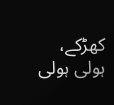کھڑکے،
ہولی ہولی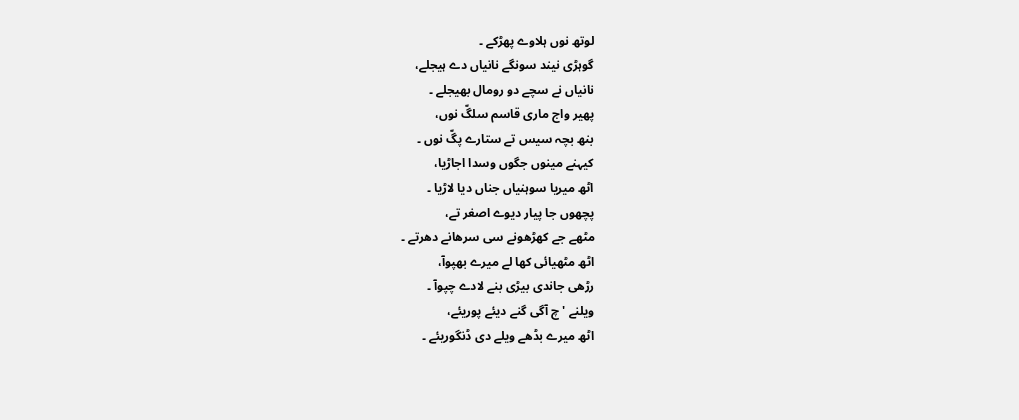لوتھ نوں ہلاوے پھڑکے ۔
گوہڑی نیند سونگے نانیاں دے ہیجلے،
نانیاں نے سچے دو رومال بھیجلے ۔
پھیر واج ماری قاسم سلگّ نوں،
بنھ بچہ سیس تے ستارے پگّ نوں ۔
کیہنے مینوں جگوں وسدا اجاڑیا،
اٹھ میریا سوہنیاں جناں دیا لاڑیا ۔
پچھوں جا پیار دیوے اصغر تے،
مٹھے جے کھڑھونے سی سرھانے دھرتے ۔
اٹھ مٹھیائی کھا لے میرے بھپوآ،
رڑھی جاندی بیڑی بنے لادے چپوآ ۔
ویلنے 'چ آگی گنے دیئے پوریئے،
اٹھ میرے بڈھے ویلے دی ڈنگوریئے ۔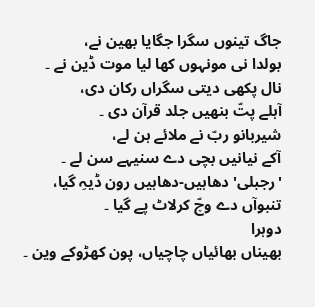جاگ تینوں سگرا جگایا بھین نے،
بولدا نی مونہوں کھا لیا موت ڈین نے ۔
نال پکھی دیتی سگراں رکان دی،
آہلے پتّ بنھیں جلد قرآن دی ۔
شیربانو ربّ نے ملائے ہن لے،
آکے نیانیں بچی دے سنیہے سن لے ۔
'رجبلی' دھاہیں-دھاہیں رون ڈیہِ گیا،
تنبوآں دے وچّ کرلاٹ پے گیا ۔
دوہرا
بھیناں بھائیاں چاچیاں، پون کھڑوکے وین ۔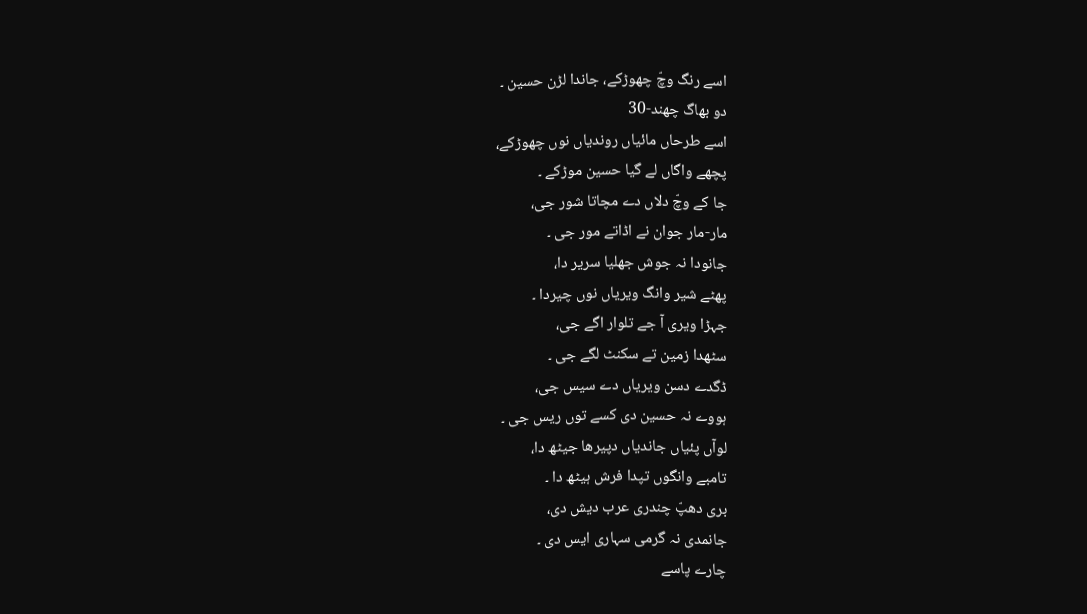اسے رنگ وچّ چھوڑکے، جاندا لڑن حسین ۔
دو بھاگ چھند-30
اسے طرحاں مائیاں روندیاں نوں چھوڑکے،
پچھے واگاں لے گیا حسین موڑکے ۔
جا کے وچّ دلاں دے مچاتا شور جی،
مار-مار جوان نے اڈاتے مور جی ۔
جانودا نہ جوش جھلیا سریر دا،
پھٹے شیر وانگ ویریاں نوں چیردا ۔
جہڑا ویری آ جے تلوار اگے جی،
سٹھدا زمین تے سکنٹ لگے جی ۔
ڈگدے دسن ویریاں دے سیس جی،
ہووے نہ حسین دی کسے توں ریس جی ۔
لوآں پئیاں جاندیاں دپیرھا جیٹھ دا،
تامبے وانگوں تپدا فرش ہیٹھ دا ۔
بری دھپّ چندری عرب دیش دی،
جانمدی نہ گرمی سہاری ایس دی ۔
چارے پاسے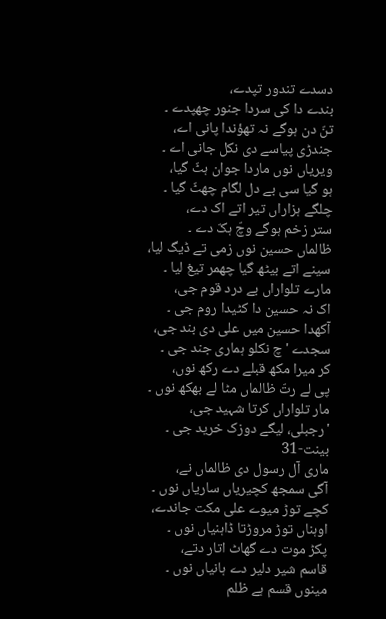دسدے تندور تپدے،
بندے دا کی سردا جنور چھپدے ۔
تنّ دن ہوگے نہ تھؤندا پانی اے،
جندڑی پیاسے دی نکل جانی اے ۔
ویریاں نوں ماردا جوان ہٹّ گیا،
ہو گیا سی بے دل لگام چھٹّ گیا ۔
چلگے ہزاراں تیر اتے اک دے،
ستر زخم ہوگے وچّ ہکّ دے ۔
ظالماں حسین نوں زمی تے ڈیگ لیا،
سینے اتے بیٹھ گیا چھمر تیغ لیا ۔
مارے تلواراں بے درد قوم جی،
اک نہ حسین دا کٹیدا روم جی ۔
آکھدا حسین میں علی دی بند جی،
سجدے 'چ نکلو ہماری جند جی ۔
کر میرا مکھ قبلے دے رکھ نوں،
پی لے رتّ ظالماں مٹا لے بھکھ نوں ۔
مار تلواراں کرتا شہید جی،
'رجبلی، لیگے دوزک خرید جی ۔
بینت-31
ماری آل رسول دی ظالماں نے،
آگی سمجھ کچیریاں ساریاں نوں ۔
کچے توڑ میوے علی مکت جاندے،
اوہناں توڑ مروڑتا ڈاہنیاں نوں ۔
پکڑ موت دے گھاٹ اتار دتے،
قاسم شیر دلیر دے ہانیاں نوں ۔
مینوں قسم ہے ظلم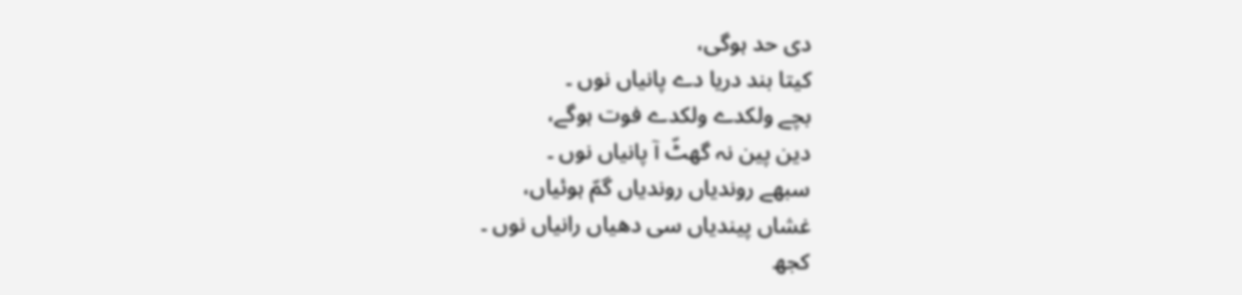دی حد ہوگی،
کیتا بند دریا دے پانیاں نوں ۔
بچے ولکدے ولکدے فوت ہوگے،
دین پین نہ گھٹّ آ پانیاں نوں ۔
سبھے روندیاں روندیاں گمّ ہوئیاں،
غشاں پیندیاں سی دھیاں رانیاں نوں ۔
کجھ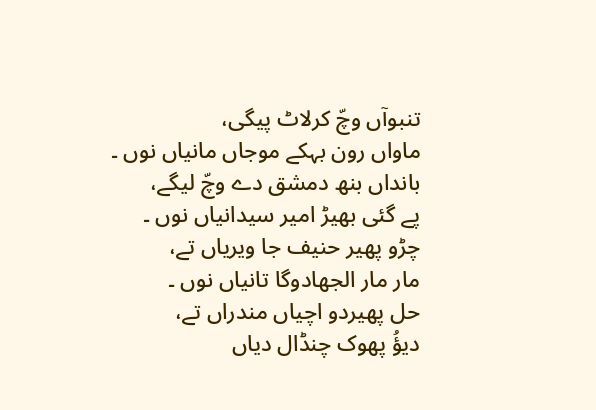تنبوآں وچّ کرلاٹ پیگی،
ماواں رون بہکے موجاں مانیاں نوں ۔
بانداں بنھ دمشق دے وچّ لیگے،
پے گئی بھیڑ امیر سیدانیاں نوں ۔
چڑو پھیر حنیف جا ویریاں تے،
مار مار الجھادوگا تانیاں نوں ۔
حل پھیردو اچیاں مندراں تے،
دیؤُ پھوک چنڈال دیاں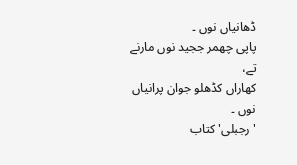ڈھانیاں نوں ۔
پاپی چھمر ججید نوں مارنے تے،
کھاراں کڈھلو جوان پرانیاں نوں ۔
'رجبلی' کتاب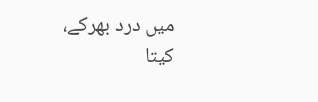میں درد بھرکے،
کیتا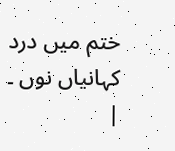ختم میں درد کہانیاں نوں ۔
|